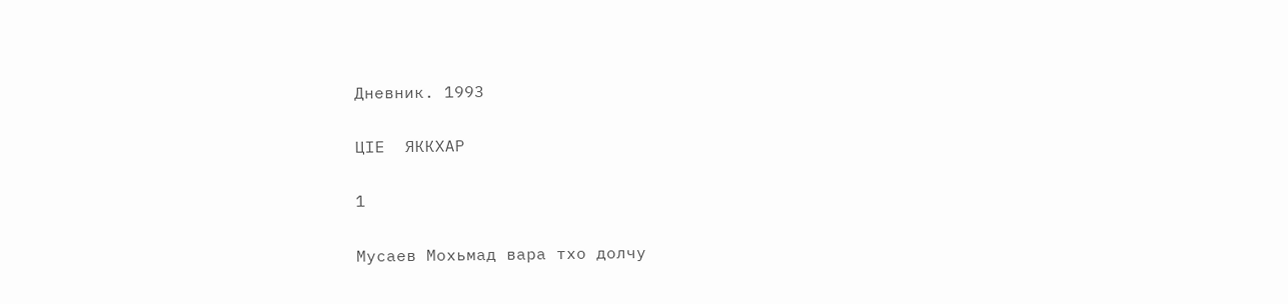Дневник. 1993

ЦIЕ  ЯККХАР

1

Мусаев Мохьмад вара тхо долчу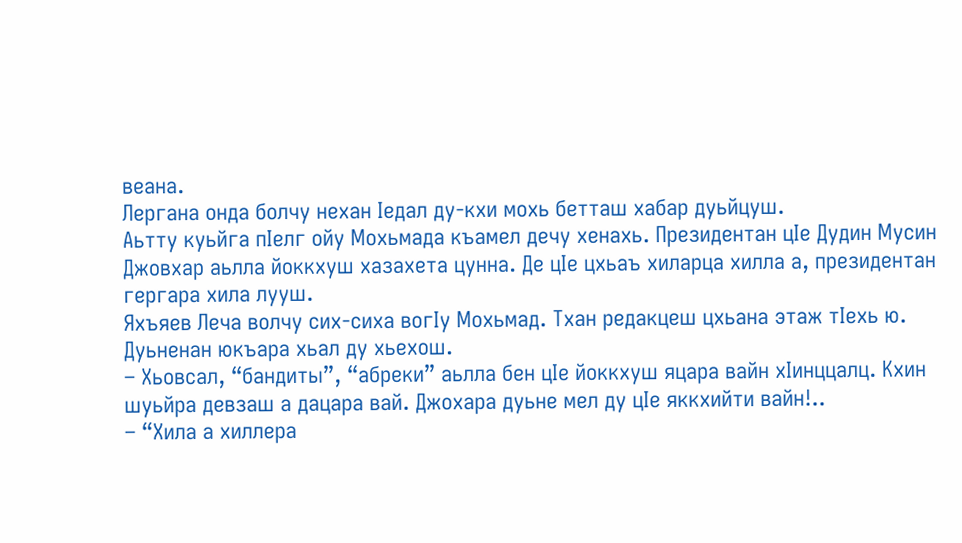веана.
Лергана онда болчу нехан Iедал ду-кхи мохь бетташ хабар дуьйцуш.
Аьтту куьйга пIелг ойу Мохьмада къамел дечу хенахь. Президентан цIе Дудин Мусин Джовхар аьлла йоккхуш хазахета цунна. Де цIе цхьаъ хиларца хилла а, президентан гергара хила лууш.
Яхъяев Леча волчу сих-сиха вогIу Мохьмад. Тхан редакцеш цхьана этаж тIехь ю.
Дуьненан юкъара хьал ду хьехош.
– Хьовсал, “бандиты”, “абреки” аьлла бен цIе йоккхуш яцара вайн хIинццалц. Кхин шуьйра девзаш а дацара вай. Джохара дуьне мел ду цIе яккхийти вайн!..
– “Хила а хиллера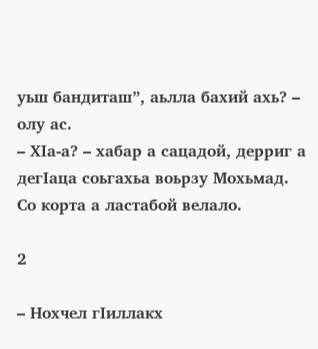уьш бандиташ”, аьлла бахий ахь? – олу ас.
– ХIа-а? – хабар а сацадой, дерриг а дегIаца соьгахьа воьрзу Мохьмад.
Со корта а ластабой велало.

2

– Нохчел гIиллакх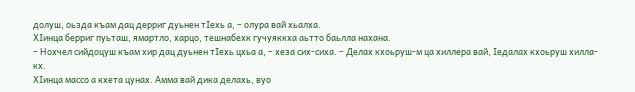долуш, оьзда къам дац дерриг дуьнен тIехь а, – олура вай хьалха.
ХIинца берриг пуьташ, ямартло, харцо, тешнабехк гучуяккха аьтто баьлла нахана.
– Нохчел сийдоцуш къам хир дац дуьнен тIехь цхьа а, – хеза сих-сиха. – Делах кхоьруш-м ца хиллера вай, Iедалах кхоьруш хилла-кх.
ХIинца массо а кхета цунах. Амма вай дика делахь, вуо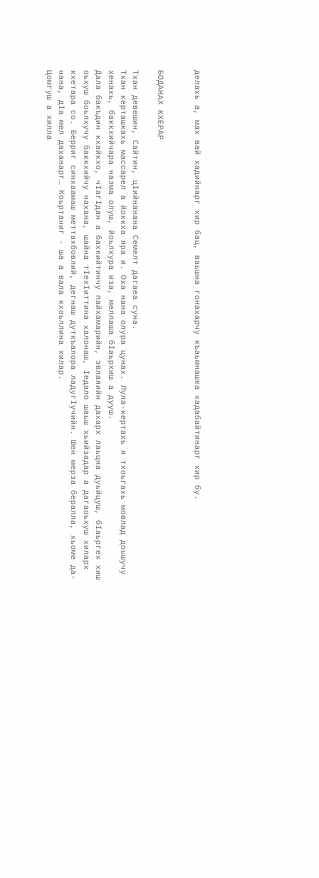делахь а, мах вай хадийнарг хир бац, ваьшна гонахарчу къаьмнашка хадабайтинарг хир бу.


БОДАНАХ КХЕРАР

Тхан девешин, Сайтин, цIийнанана Семелт дагаеа суна.
Тхан керташкахь массарел а йоккха яра и. Оха нана олура цунах. Лула-кертахь я тхоьгахь мовлад доьшучу хенахь, баккхийчара назма олуш, йоьлхура иза, меллаша бIаьрхиш а дууш.
Дала бакъдин кхайкхо, чIагIдан а бахкийтинчу пайхамарийн, эвлаяийн дахарх лаьцна дуьйцуш, бIаьргех хиш оьхуш боьлхучу баккхийчу нахана, шайна тIехIиттина халонаш, Iедало шаьш хьийзадар а дагаоьхуш хиларх кхетара со. Берриг синхаамаш меттахбовлий, дегнаш дуткъалора ладугIучийн. Шен мерза бералла, хьоме да-нана, дIа мел даханарг… Коьртаниг - ша а вала кхоьллина хилар.
Цомгуш а хилла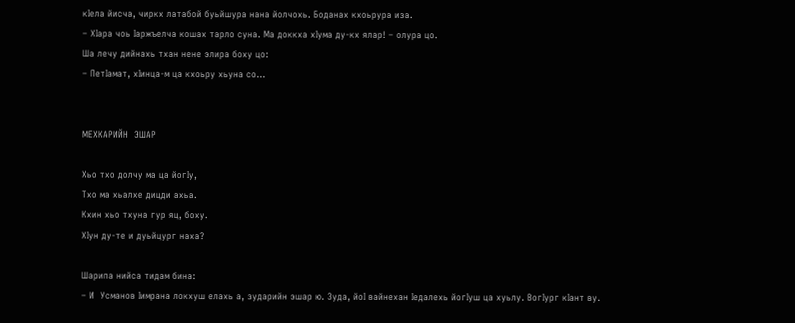кIела йисча, чиркх латабой буьйшура нана йолчохь. Боданах кхоьрура иза.
– ХIара чоь Iаржъелча кошах тарло суна. Ма доккха хIума ду-кх ялар! – олура цо.
Ша лечу дийнахь тхан нене элира боху цо:
– ПетIамат, хIинца-м ца кхоьру хьуна со...


МЕХКАРИЙН  ЭШАР

Хьо тхо долчу ма ца йогIу,
Тхо ма хьалхе дицди ахьа.
Кхин хьо тхуна гур яц, боху.
ХIун ду-те и дуьйцург наха?

Шарипа нийса тидам бина:
– И  Усманов Iимрана локхуш елахь а, зударийн эшар ю. Зуда, йоI вайнехан Iедалехь йогIуш ца хуьлу. ВогIург кIант ву.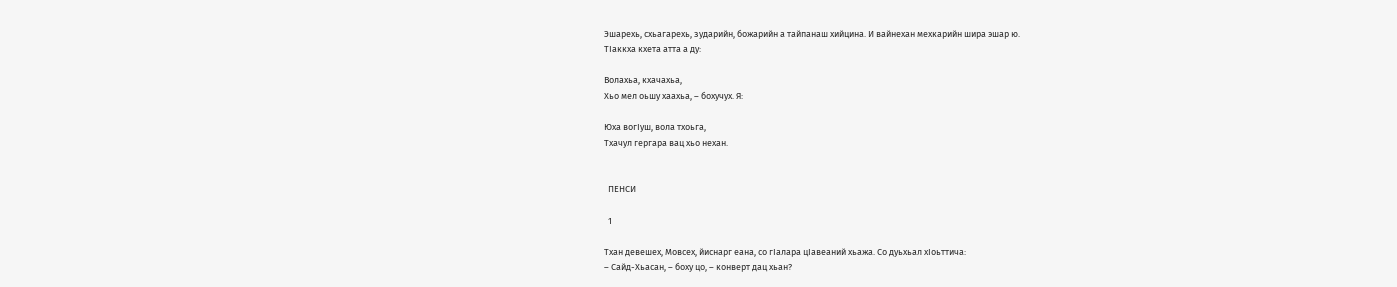Эшарехь, схьагарехь, зударийн, божарийн а тайпанаш хийцина. И вайнехан мехкарийн шира эшар ю.
ТIаккха кхета атта а ду:

Волахьа, кхачахьа,
Хьо мел оьшу хаахьа, – бохучух. Я:

Юха вогIуш, вола тхоьга,
Тхачул гергара вац хьо нехан.


  ПЕНСИ

  1

Тхан девешех, Мовсех, йиснарг еана, со гIалара цIавеаний хьажа. Со дуьхьал хIоьттича:
– Сайд-Хьасан, – боху цо, – конверт дац хьан?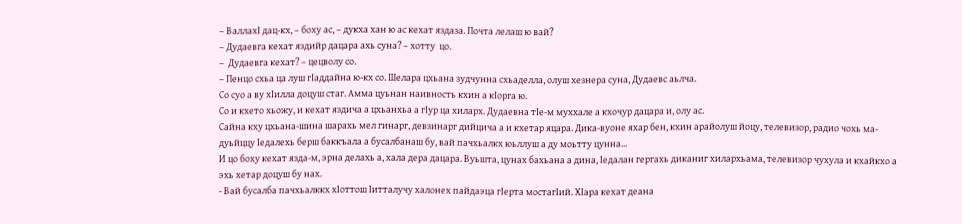– ВаллахI дац-кх, – боху ас, – дукха хан ю ас кехат яздаза. Почта лелаш ю вай?
– Дудаевга кехат яздийр дацара ахь суна? – хотту  цо.
–  Дудаевга кехат? – цецволу со.
– Пенцо схьа ца луш гIаддайна ю-кх со. Шелара цхьана зудчунна схьаделла, олуш хезнера суна, Дудаевс аьлча.
Со суо а ву хIилла доцуш стаг. Амма цуьнан наивность кхин а кIорга ю.
Со и кхето хьожу, и кехат яздича а цхьанхьа а гIур ца хиларх. Дудаевна тIе-м муххале а кхочур дацара и, олу ас.
Сайна кху цхьана-шина шарахь мел гинарг, девзинарг дийцича а и кхетар яцара. Дика-вуоне яхар бен, кхин арайолуш йоцу, телевизор, радио чохь ма-дуьйццу Iедалехь берш баккъала а бусалбанаш бу, вай пачхьалкх юьллуш а ду моьтту цунна...
И цо боху кехат язда-м, эрна делахь а, хала дера дацара. Вуьшта, цунах бахьана а дина, Iедалан гергахь диканиг хилархьама, телевизор чухула и кхайкхо а эхь хетар доцуш бу нах.
- Вай бусалба пачхьалккх хIоттош Iитталучу халонех пайдаэца гIерта мостагIий. ХIара кехат деана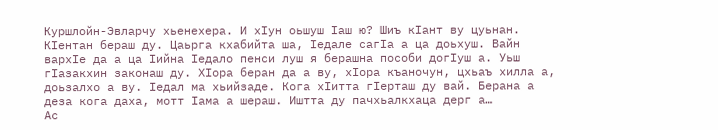Куршлойн-Эвларчу хьенехера. И хIун оьшуш Iаш ю? Шиъ кIант ву цуьнан. КIентан бераш ду. Цаьрга кхабийта ша, Iедале сагIа а ца доьхуш. Вайн вархIе да а ца Iийна Iедало пенси луш я берашна пособи догIуш а. Уьш гIазакхин законаш ду. ХIора беран да а ву, хIора къаночун, цхьаъ хилла а, доьзалхо а ву. Iедал ма хьийзаде. Кога хIитта гIерташ ду вай. Берана а деза кога даха, мотт Iама а шераш. Иштта ду пачхьалкхаца дерг а…
Ас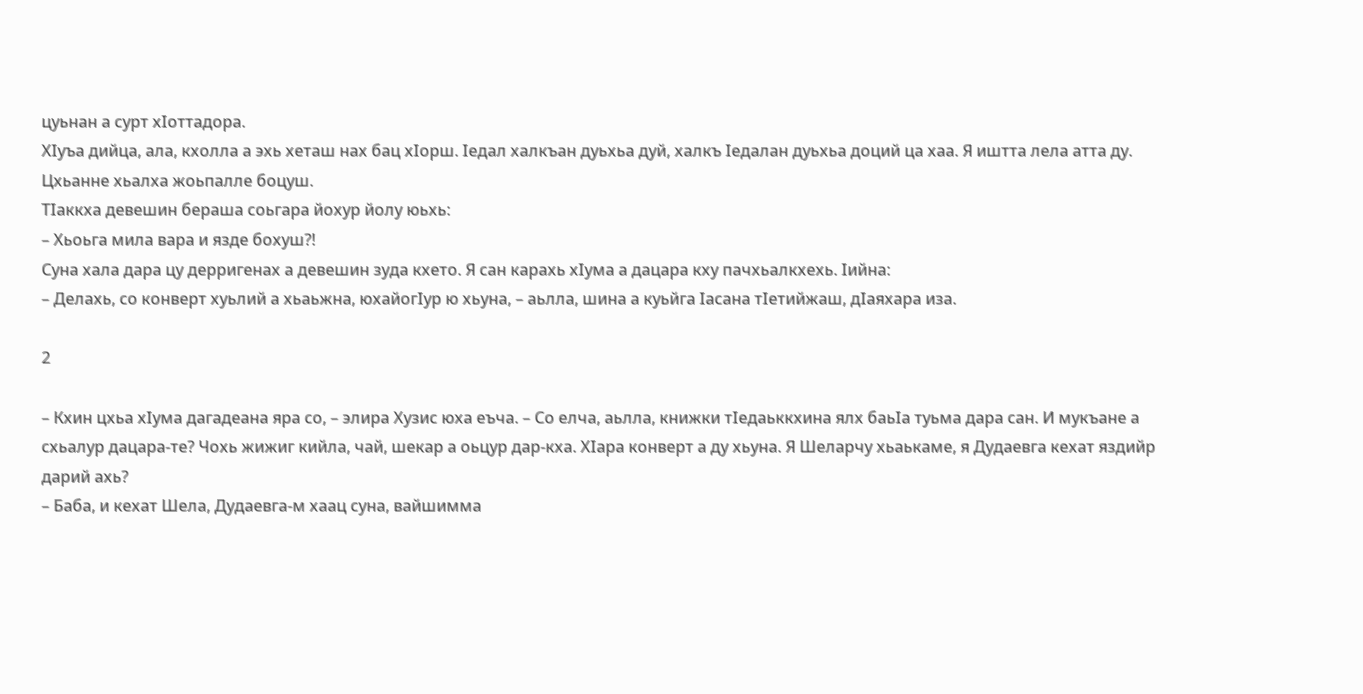цуьнан а сурт хIоттадора.
ХIуъа дийца, ала, кхолла а эхь хеташ нах бац хIорш. Iедал халкъан дуьхьа дуй, халкъ Iедалан дуьхьа доций ца хаа. Я иштта лела атта ду. Цхьанне хьалха жоьпалле боцуш.
ТIаккха девешин бераша соьгара йохур йолу юьхь:
– Хьоьга мила вара и язде бохуш?!
Суна хала дара цу дерригенах а девешин зуда кхето. Я сан карахь хIума а дацара кху пачхьалкхехь. Iийна:
– Делахь, со конверт хуьлий а хьаьжна, юхайогIур ю хьуна, – аьлла, шина а куьйга Iасана тIетийжаш, дIаяхара иза.

2

– Кхин цхьа хIума дагадеана яра со, – элира Хузис юха еъча. – Со елча, аьлла, книжки тIедаьккхина ялх баьIа туьма дара сан. И мукъане а схьалур дацара-те? Чохь жижиг кийла, чай, шекар а оьцур дар-кха. ХIара конверт а ду хьуна. Я Шеларчу хьаькаме, я Дудаевга кехат яздийр дарий ахь?
– Баба, и кехат Шела, Дудаевга-м хаац суна, вайшимма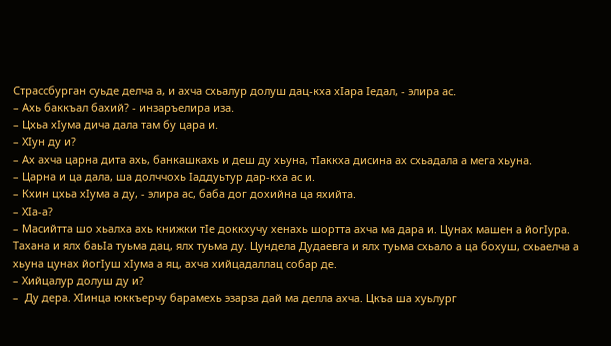Страссбурган суьде делча а, и ахча схьалур долуш дац-кха хIара Iедал, - элира ас.
– Ахь баккъал бахий? - инзаръелира иза.
– Цхьа хIума дича дала там бу цара и.
– ХIун ду и?
– Ах ахча царна дита ахь, банкашкахь и деш ду хьуна, тIаккха дисина ах схьадала а мега хьуна.
– Царна и ца дала, ша долччохь Iаддуьтур дар-кха ас и.
– Кхин цхьа хIума а ду, - элира ас, баба дог дохийна ца яхийта.
– ХIа-а?
– Масийтта шо хьалха ахь книжки тIе доккхучу хенахь шортта ахча ма дара и. Цунах машен а йогIура. Тахана и ялх баьIа туьма дац, ялх туьма ду. Цундела Дудаевга и ялх туьма схьало а ца бохуш, схьаелча а хьуна цунах йогIуш хIума а яц, ахча хийцадаллац собар де.
– Хийцалур долуш ду и?
–  Ду дера. ХIинца юккъерчу барамехь эзарза дай ма делла ахча. Цкъа ша хуьлург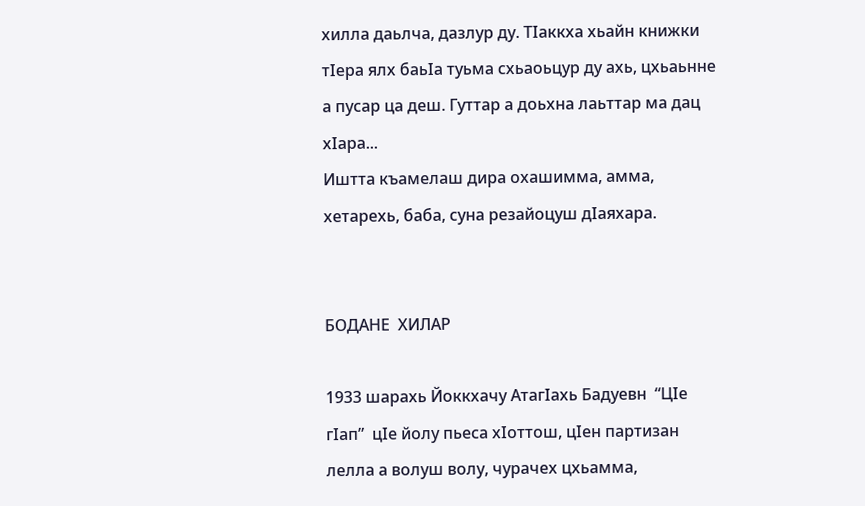хилла даьлча, дазлур ду. ТIаккха хьайн книжки тIера ялх баьIа туьма схьаоьцур ду ахь, цхьаьнне а пусар ца деш. Гуттар а доьхна лаьттар ма дац хIара...
Иштта къамелаш дира охашимма, амма, хетарехь, баба, суна резайоцуш дIаяхара.


БОДАНЕ  ХИЛАР

1933 шарахь Йоккхачу АтагIахь Бадуевн  “ЦIе гIап”  цIе йолу пьеса хIоттош, цIен партизан лелла а волуш волу, чурачех цхьамма,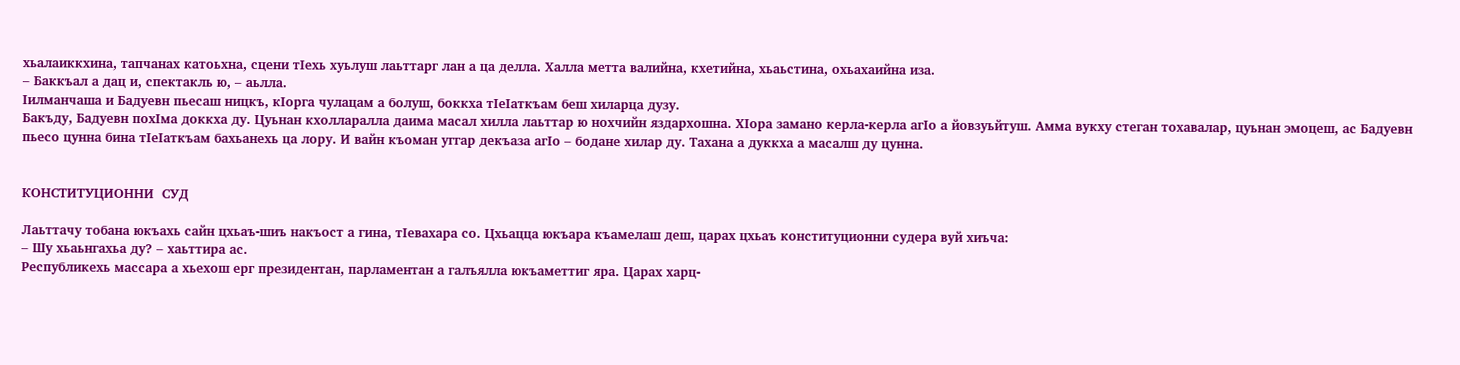хьалаиккхина, тапчанах катоьхна, сцени тIехь хуьлуш лаьттарг лан а ца делла. Халла метта валийна, кхетийна, хьаьстина, охьахаийна иза.
– Баккъал а дац и, спектакль ю, – аьлла.
Iилманчаша и Бадуевн пьесаш ницкъ, кIорга чулацам а болуш, боккха тIеIаткъам беш хиларца дузу.
Бакъду, Бадуевн похIма доккха ду. Цуьнан кхолларалла даима масал хилла лаьттар ю нохчийн яздархошна. ХIора замано керла-керла агIо а йовзуьйтуш. Амма вукху стеган тохавалар, цуьнан эмоцеш, ас Бадуевн пьесо цунна бина тIеIаткъам бахьанехь ца лору. И вайн къоман уггар декъаза агIо – бодане хилар ду. Тахана а дуккха а масалш ду цунна.


КОНСТИТУЦИОННИ  СУД

Лаьттачу тобана юкъахь сайн цхьаъ-шиъ накъост а гина, тIевахара со. Цхьацца юкъара къамелаш деш, царах цхьаъ конституционни судера вуй хиъча:
– Шу хьаьнгахьа ду? – хаьттира ас.
Республикехь массара а хьехош ерг президентан, парламентан а галъялла юкъаметтиг яра. Царах харц-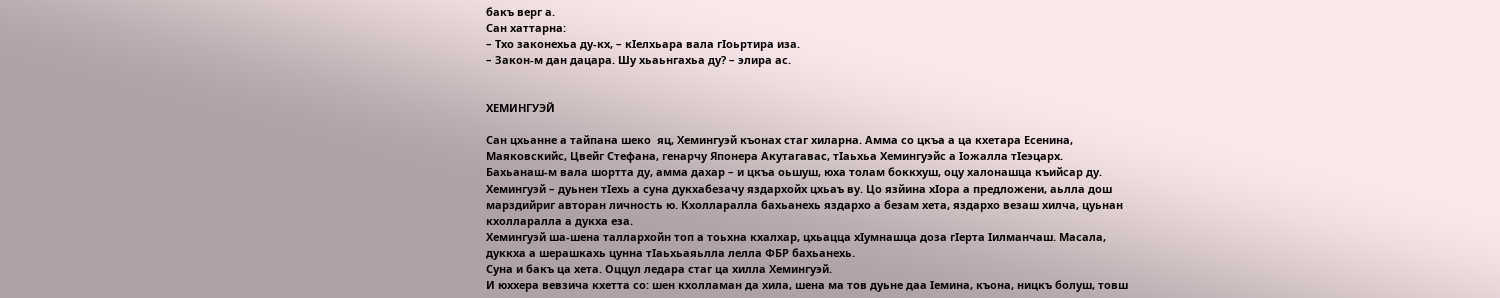бакъ верг а.
Сан хаттарна:
– Тхо законехьа ду-кх, – кIелхьара вала гIоьртира иза.
– Закон-м дан дацара. Шу хьаьнгахьа ду? – элира ас.


ХЕМИНГУЭЙ

Сан цхьанне а тайпана шеко  яц, Хемингуэй къонах стаг хиларна. Амма со цкъа а ца кхетара Есенина, Маяковскийс, Цвейг Стефана, генарчу Японера Акутагавас, тIаьхьа Хемингуэйс а Iожалла тIеэцарх.
Бахьанаш-м вала шортта ду, амма дахар – и цкъа оьшуш, юха толам боккхуш, оцу халонашца къийсар ду.
Хемингуэй – дуьнен тIехь а суна дукхабезачу яздархойх цхьаъ ву. Цо язйина хIора а предложени, аьлла дош марздийриг авторан личность ю. Кхолларалла бахьанехь яздархо а безам хета, яздархо везаш хилча, цуьнан кхолларалла а дукха еза.
Хемингуэй ша-шена таллархойн топ а тоьхна кхалхар, цхьацца хIумнашца доза гIерта Iилманчаш. Масала, дуккха а шерашкахь цунна тIаьхьаяьлла лелла ФБР бахьанехь.
Суна и бакъ ца хета. Оццул ледара стаг ца хилла Хемингуэй.
И юххера вевзича кхетта со: шен кхолламан да хила, шена ма тов дуьне даа Iемина, къона, ницкъ болуш, товш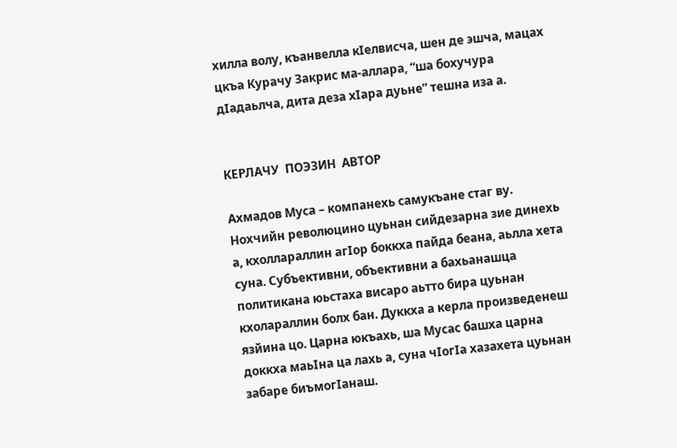хилла волу, къанвелла кIелвисча, шен де эшча, мацах цкъа Курачу Закрис ма-аллара, “ша бохучура дIадаьлча, дита деза хIара дуьне” тешна иза а.


КЕРЛАЧУ  ПОЭЗИН  АВТОР

Ахмадов Муса – компанехь самукъане стаг ву.
Нохчийн революцино цуьнан сийдезарна зие динехь а, кхоллараллин агIор боккха пайда беана, аьлла хета суна. Субъективни, объективни а бахьанашца политикана юьстаха висаро аьтто бира цуьнан кхолараллин болх бан. Дуккха а керла произведенеш язйина цо. Царна юкъахь, ша Мусас башха царна доккха маьIна ца лахь а, суна чIогIа хазахета цуьнан забаре биъмогIанаш.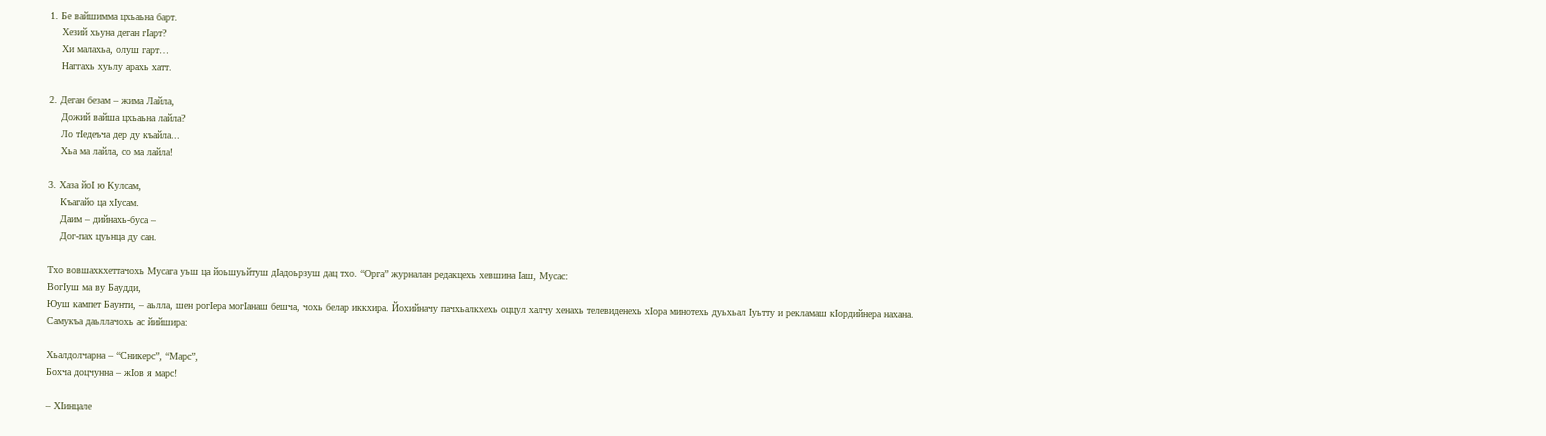1. Бе вайшимма цхьаьна барт.
    Хезий хьуна деган гIарт?
    Хи малахьа, олуш гарт…
    Наггахь хуьлу арахь хатт.

2. Деган безам – жима Лайла,
    Дожий вайша цхьаьна лайла?
    Ло тIедеъча дер ду къайла...
    Хьа ма лайла, со ма лайла!

3. Хаза йоI ю Кулсам,
    Къагайо ца хIусам.
    Даим – дийнахь-буса –
    Дог-пах цуьнца ду сан.

Тхо вовшахкхеттачохь Мусага уьш ца йоьшуьйтуш дIадоьрзуш дац тхо. “Орга” журналан редакцехь хевшина Iаш, Мусас:
ВогIуш ма ву Баудди,
Юуш кампет Баунти, – аьлла, шен рогIера могIанаш бешча, чохь белар иккхира. Йохийначу пачхьалкхехь оццул халчу хенахь телевиденехь хIора минотехь дуьхьал Iуьтту и рекламаш кIордийнера нахана.
Самукъа даьллачохь ас йийшира:

Хьалдолчарна – “Сникерс”, “Марс”,
Бохча доцчунна – жIов я марс!

– ХIинцале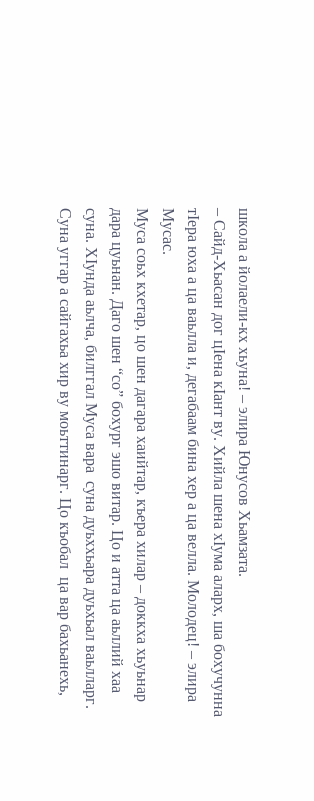школа а йолаели-кх хьуна! – элира Юнусов Хьамзата.
– Сайд-Хьасан дог цIена кIант ву. Хийла шена хIума аларх, ша бохучунна тIера юха а ца ваьлла и, дегабаам бина хер а ца велла. Молодец! – элира Мусас.
Муса соьх кхетар, цо шен дагара хаийтар, къера хилар – доккха хьуьнар дара цуьнан. Даго шен “со” бохург эшо витар. Цо и атта ца аьллий хаа суна. ХIунда аьлча, билггал Муса вара  суна дуьххьара дуьхьал ваьлларг. Суна уггар а сайгахьа хир ву моьттинарг. Цо къобал  ца вар бахьанехь,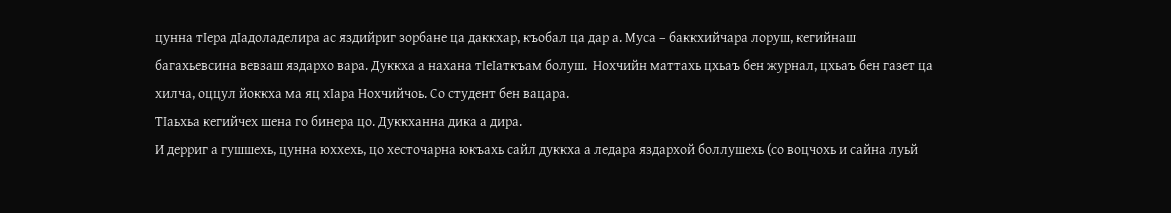цунна тIера дIадоладелира ас яздийриг зорбане ца даккхар, къобал ца дар а. Муса – баккхийчара лоруш, кегийнаш багахьевсина вевзаш яздархо вара. Дуккха а нахана тIеIаткъам болуш.  Нохчийн маттахь цхьаъ бен журнал, цхьаъ бен газет ца хилча, оццул йоккха ма яц хIара Нохчийчоь. Со студент бен вацара.
ТIаьхьа кегийчех шена го бинера цо. Дуккханна дика а дира.
И дерриг а гушшехь, цунна юххехь, цо хесточарна юкъахь сайл дуккха а ледара яздархой боллушехь (со воцчохь и сайна луьй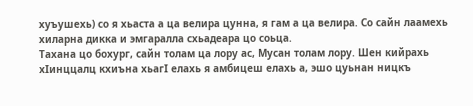хуъушехь) со я хьаста а ца велира цунна, я гам а ца велира. Со сайн лаамехь хиларна дикка и эмгаралла схьадеара цо соьца.
Тахана цо бохург, сайн толам ца лору ас, Мусан толам лору. Шен кийрахь хIинццалц кхиъна хьагI елахь я амбицеш елахь а, эшо цуьнан ницкъ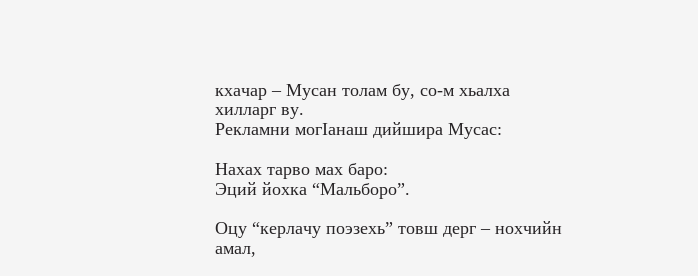кхачар – Мусан толам бу, со-м хьалха хилларг ву.
Рекламни могIанаш дийшира Мусас:

Нахах тарво мах баро:
Эций йохка “Мальборо”.

Оцу “керлачу поэзехь” товш дерг – нохчийн амал,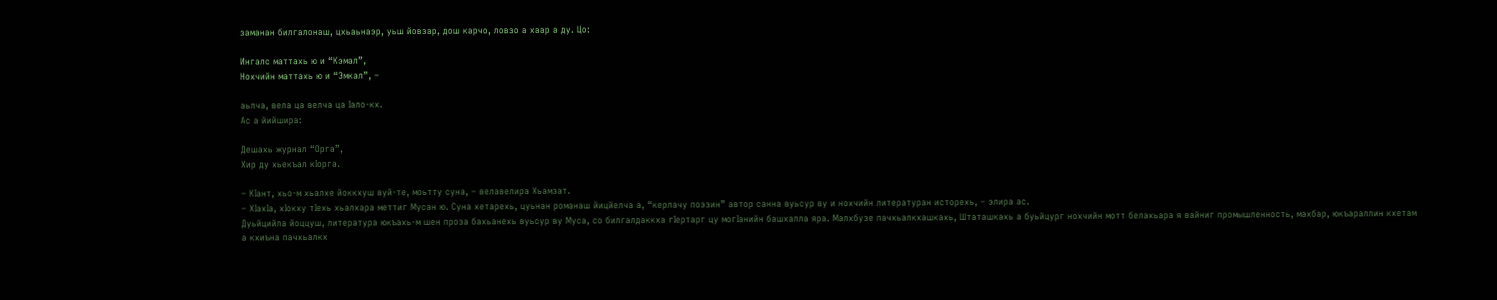заманан билгалонаш, цхьаьнаэр, уьш йовзар, дош карчо, ловзо а хаар а ду. Цо:

Ингалс маттахь ю и “Кэмал”,
Нохчийн маттахь ю и “Эмкал”, –

аьлча, вела ца велча ца Iало-кх.
Ас а йийшира:

Дешахь журнал “Орга”,
Хир ду хьекъал кIорга.

– КIант, хьо-м хьалхе йоккхуш вуй-те, моьтту суна, – велавелира Хьамзат.
– ХIахIа, хIокху тIехь хьалхара меттиг Мусан ю. Суна хетарехь, цуьнан романаш йицйелча а, “керлачу поэзин” автор санна вуьсур ву и нохчийн литературан исторехь, – элира ас.
Дуьйцийла йоццуш, литература юкъахь-м шен проза бахьанехь вуьсур ву Муса, со билгалдаккха гIертарг цу могIанийн башхалла яра. Малхбузе пачхьалкхашкахь, Штаташкахь а буьйцург нохчийн мотт белахьара я вайниг промышленность, махбар, юкъараллин кхетам а кхиъна пачхьалкх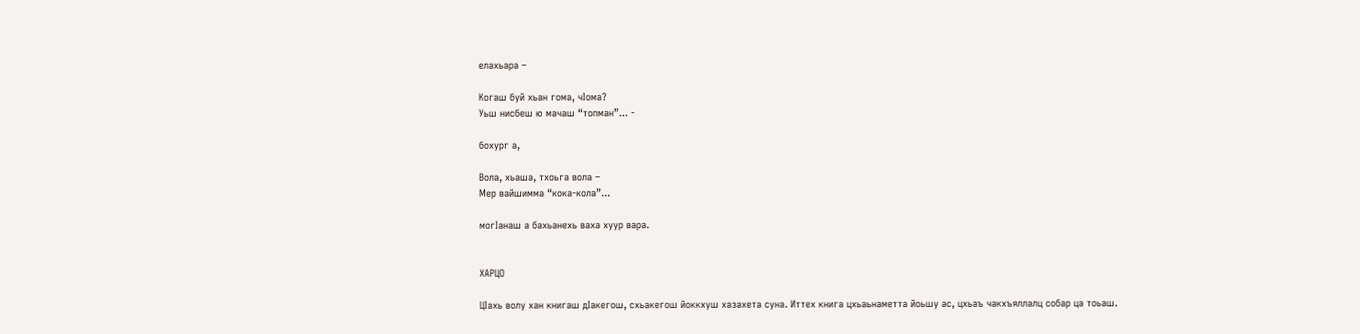елахьара –

Когаш буй хьан гома, чIома?
Уьш нисбеш ю мачаш “топман”... -

бохург а,

Вола, хьаша, тхоьга вола –
Мер вайшимма “кока-кола”...

могIанаш а бахьанехь ваха хуур вара.


ХАРЦО

ЦIахь волу хан книгаш дIакегош, схьакегош йоккхуш хазахета суна. Иттех книга цхьаьнаметта йоьшу ас, цхьаъ чакхъяллалц собар ца тоьаш.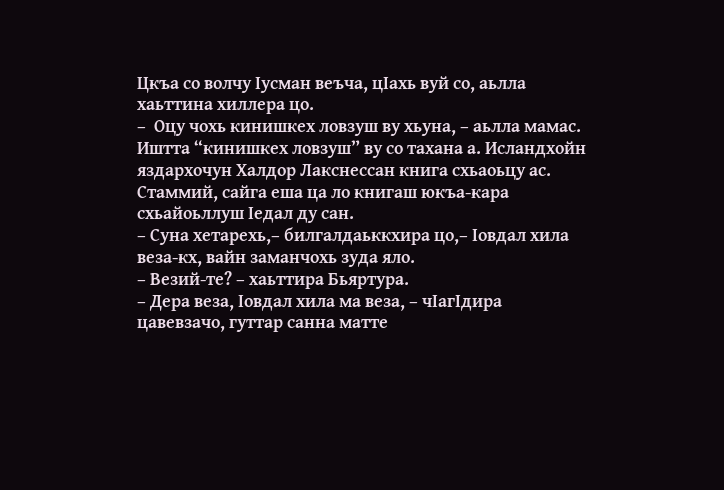Цкъа со волчу Iусман веъча, цIахь вуй со, аьлла хаьттина хиллера цо.
–  Оцу чохь кинишкех ловзуш ву хьуна, – аьлла мамас.
Иштта “кинишкех ловзуш” ву со тахана а. Исландхойн яздархочун Халдор Лакснессан книга схьаоьцу ас. Стаммий, сайга еша ца ло книгаш юкъа-кара схьайоьллуш Iедал ду сан.
– Суна хетарехь,– билгалдаьккхира цо,– Iовдал хила веза-кх, вайн заманчохь зуда яло.
– Везий-те? – хаьттира Бьяртура.
– Дера веза, Iовдал хила ма веза, – чIагIдира цавевзачо, гуттар санна матте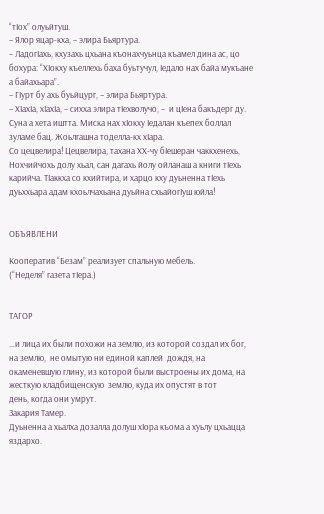“тIох” олуьйтуш.
– Ялор яцар-кха, – элира Бьяртура.
– ЛадогIахь, кхузахь цхьана къонахчуьнца къамел дина ас, цо бохура: “ХIокху къеллехь баха буьтучул, Iедало нах байа мукъане а байахьара”.
– ГIурт бу ахь буьйцург, – элира Бьяртура.
– ХIахIа, хIахIа, – сихха элира тIехволучо, –  и цIена бакъдерг ду. Суна а хета иштта. Миска нах хIокху Iедалан къепех боллал зуламе бац. Жоьлгашна тоделла-кх хIара.
Со цецвелира! Цецвелира, тахана ХХ-чу бIешеран чаккхенехь, Нохчийчохь долу хьал, сан дагахь йолу ойланаш а книги тIехь карийча. ТIаккха со кхийтира, и харцо кху дуьненна тIехь дуьххьара адам кхоьлчахьана дуьйна схьайогIуш юйла!


ОБЪЯВЛЕНИ

Кооператив “Безам” реализует спальную мебель.
(“Неделя” газета тIера.)


ТАГОР

…и лица их были похожи на землю, из которой создал их бог, на землю,  не омытую ни единой каплей  дождя, на окаменевшую глину, из которой были выстроены их дома, на жесткую кладбищенскую  землю, куда их опустят в тот                день, когда они умрут.
Закария Тамер.
Дуьненна а хьалха дозалла долуш хIора къома а хуьлу цхьацца яздархо.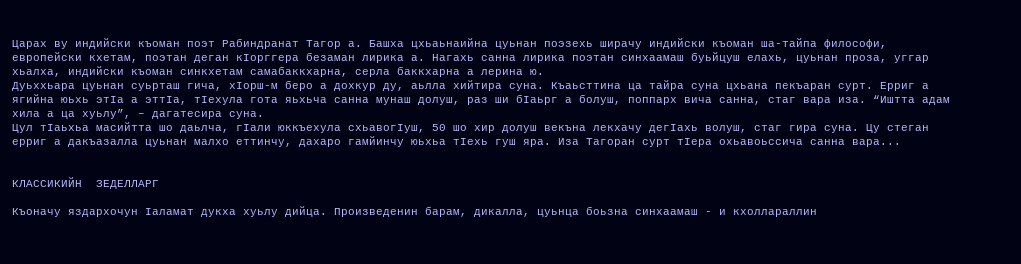Царах ву индийски къоман поэт Рабиндранат Тагор а. Башха цхьаьнаийна цуьнан поэзехь ширачу индийски къоман ша-тайпа философи, европейски кхетам, поэтан деган кIорггера безаман лирика а. Нагахь санна лирика поэтан синхаамаш буьйцуш елахь, цуьнан проза, уггар хьалха, индийски къоман синкхетам самабаккхарна, серла баккхарна а лерина ю.
Дуьххьара цуьнан суьрташ гича, хIорш-м беро а дохкур ду, аьлла хийтира суна. Къаьсттина ца тайра суна цхьана пекъаран сурт. Ерриг а ягийна юьхь этIа а эттIа, тIехула гота яьхьча санна мунаш долуш, раз ши бIаьрг а болуш, поппарх вича санна, стаг вара иза. “Иштта адам хила а ца хуьлу”, – дагатесира суна.
Цул тIаьхьа масийтта шо даьлча, гIали юккъехула схьавогIуш, 50 шо хир долуш векъна лекхачу дегIахь волуш, стаг гира суна. Цу стеган ерриг а дакъазалла цуьнан малхо еттинчу, дахаро гамйинчу юьхьа тIехь гуш яра. Иза Тагоран сурт тIера охьавоьссича санна вара...


КЛАССИКИЙН  ЗЕДЕЛЛАРГ

Къоначу яздархочун Iаламат дукха хуьлу дийца. Произведенин барам, дикалла, цуьнца боьзна синхаамаш - и кхоллараллин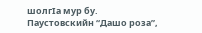шолгIа мур бу.
Паустовскийн “Дашо роза”,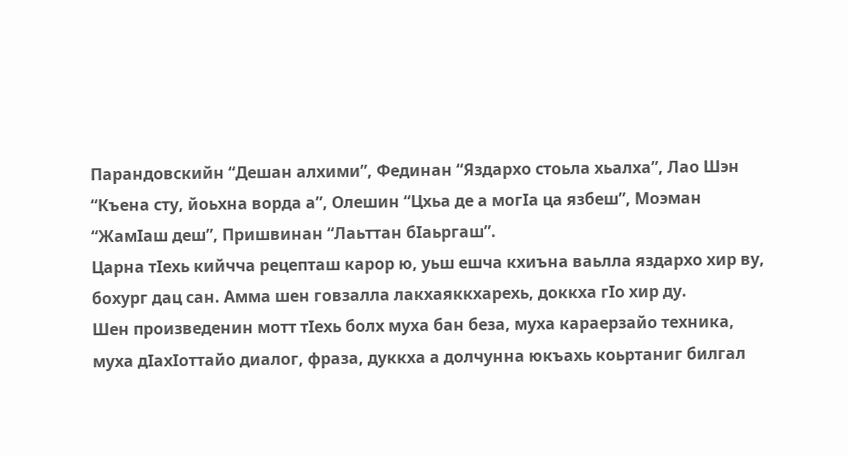Парандовскийн “Дешан алхими”, Фединан “Яздархо стоьла хьалха”, Лао Шэн “Къена сту, йоьхна ворда а”, Олешин “Цхьа де а могIа ца язбеш”, Моэман “ЖамIаш деш”, Пришвинан “Лаьттан бIаьргаш”.
Царна тIехь кийчча рецепташ карор ю, уьш ешча кхиъна ваьлла яздархо хир ву, бохург дац сан. Амма шен говзалла лакхаяккхарехь, доккха гIо хир ду.
Шен произведенин мотт тIехь болх муха бан беза, муха караерзайо техника, муха дIахIоттайо диалог, фраза, дуккха а долчунна юкъахь коьртаниг билгал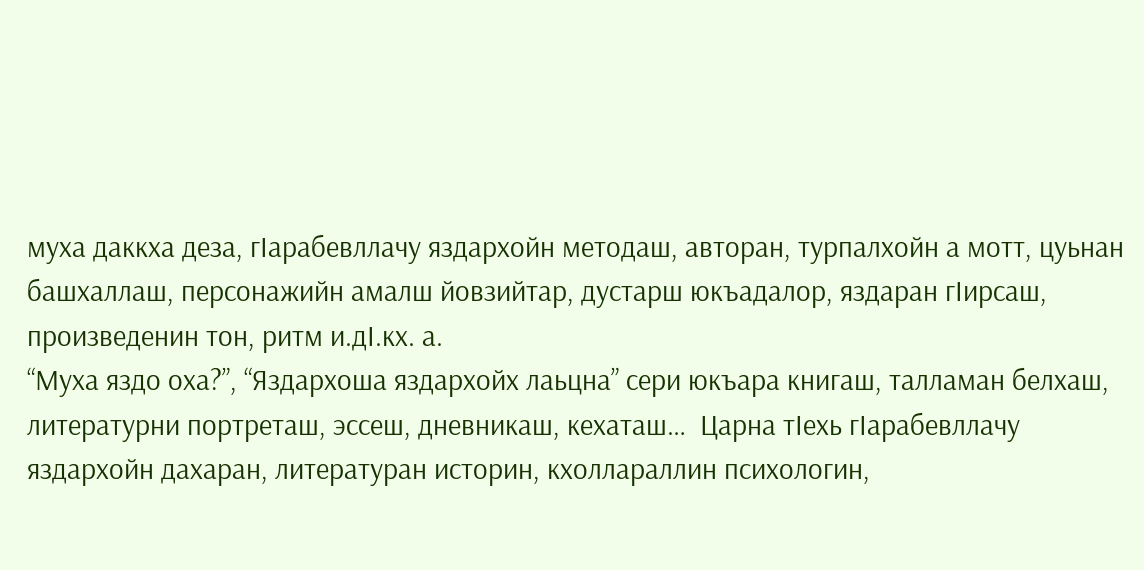муха даккха деза, гIарабевллачу яздархойн методаш, авторан, турпалхойн а мотт, цуьнан башхаллаш, персонажийн амалш йовзийтар, дустарш юкъадалор, яздаран гIирсаш, произведенин тон, ритм и.дI.кх. а.
“Муха яздо оха?”, “Яздархоша яздархойх лаьцна” сери юкъара книгаш, талламан белхаш, литературни портреташ, эссеш, дневникаш, кехаташ…  Царна тIехь гIарабевллачу яздархойн дахаран, литературан историн, кхоллараллин психологин,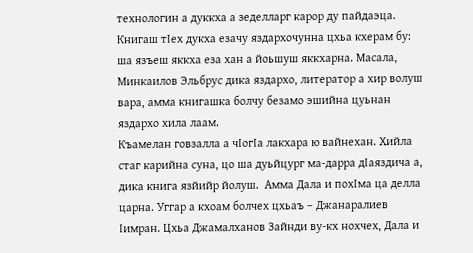технологин а дуккха а зеделларг карор ду пайдаэца.
Книгаш тIех дукха езачу яздархочунна цхьа кхерам бу: ша язъеш яккха еза хан а йоьшуш яккхарна. Масала, Минкаилов Эльбрус дика яздархо, литератор а хир волуш вара, амма книгашка болчу безамо эшийна цуьнан яздархо хила лаам.
Къамелан говзалла а чIогIа лакхара ю вайнехан. Хийла стаг карийна суна, цо ша дуьйцург ма-дарра дIаяздича а, дика книга язйийр йолуш.  Амма Дала и похIма ца делла царна. Уггар а кхоам болчех цхьаъ – Джанаралиев Iимран. Цхьа Джамалханов Зайнди ву-кх нохчех, Дала и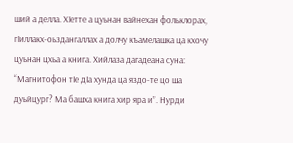ший а делла. ХIетте а цуьнан вайнехан фольклорах, гIиллакх-оьздангаллах а долчу къамелашка ца кхочу цуьнан цхьа а книга. Хийлаза дагадеана суна: “Магнитофон тIе дIа хунда ца яздо-те цо ша дуьйцург? Ма башха книга хир яра и”. Нурди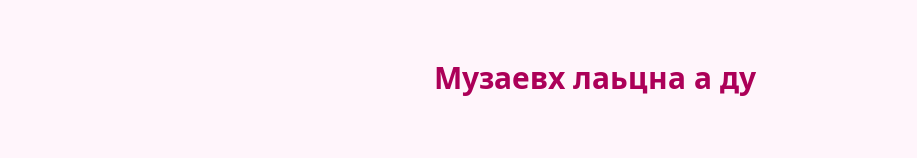Музаевх лаьцна а ду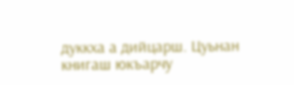дуккха а дийцарш. Цуьнан книгаш юкъарчу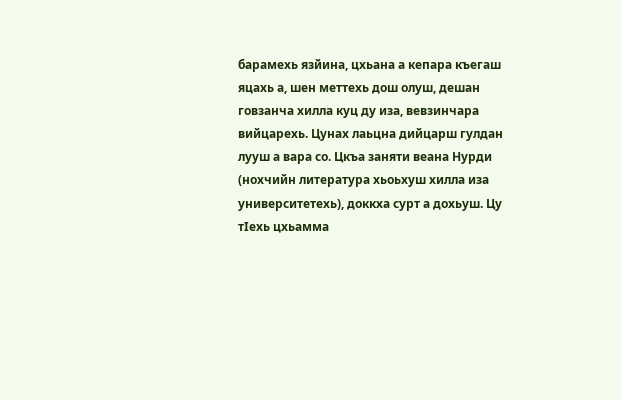барамехь язйина, цхьана а кепара къегаш яцахь а, шен меттехь дош олуш, дешан говзанча хилла куц ду иза, вевзинчара вийцарехь. Цунах лаьцна дийцарш гулдан лууш а вара со. Цкъа заняти веана Нурди (нохчийн литература хьоьхуш хилла иза университетехь), доккха сурт а дохьуш. Цу тIехь цхьамма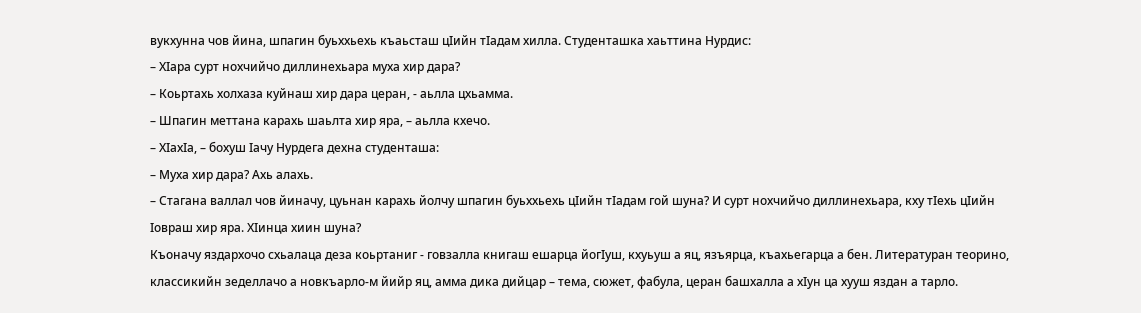вукхунна чов йина, шпагин буьххьехь къаьсташ цIийн тIадам хилла. Студенташка хаьттина Нурдис:
– ХIара сурт нохчийчо диллинехьара муха хир дара?
– Коьртахь холхаза куйнаш хир дара церан, - аьлла цхьамма.
– Шпагин меттана карахь шаьлта хир яра, – аьлла кхечо.
– ХIахIа, – бохуш Iачу Нурдега дехна студенташа:
– Муха хир дара? Ахь алахь.
– Стагана валлал чов йиначу, цуьнан карахь йолчу шпагин буьххьехь цIийн тIадам гой шуна? И сурт нохчийчо диллинехьара, кху тIехь цIийн Iовраш хир яра. ХIинца хиин шуна?
Къоначу яздархочо схьалаца деза коьртаниг - говзалла книгаш ешарца йогIуш, кхуьуш а яц, язъярца, къахьегарца а бен. Литературан теорино, классикийн зеделлачо а новкъарло-м йийр яц, амма дика дийцар – тема, сюжет, фабула, церан башхалла а хIун ца хууш яздан а тарло.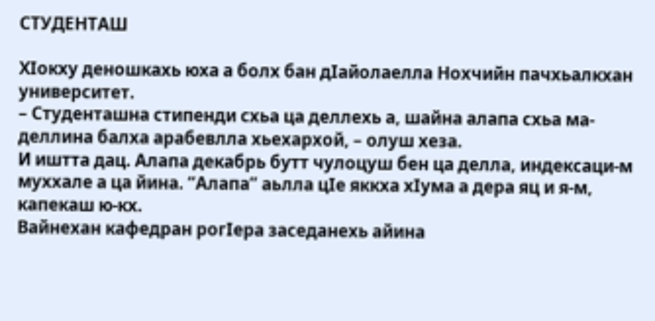СТУДЕНТАШ

ХIокху деношкахь юха а болх бан дIайолаелла Нохчийн пачхьалкхан университет.
– Студенташна стипенди схьа ца деллехь а, шайна алапа схьа ма-деллина балха арабевлла хьехархой, – олуш хеза.
И иштта дац. Алапа декабрь бутт чулоцуш бен ца делла, индексаци-м муххале а ца йина. “Алапа” аьлла цIе яккха хIума а дера яц и я-м, капекаш ю-кх.
Вайнехан кафедран рогIера заседанехь айина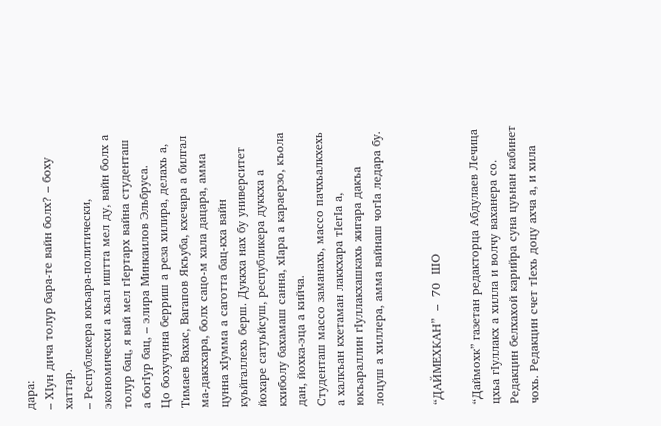дара:
– ХIун дича толур бара-те вайн болх? – боху хаттар.
– Республекера юкъара-политически, экономически а хьал иштта мел ду, вайн болх а толур бац, я вай мел гIертарх вайна студенташ а богIур бац, – элира Минкаилов Эльбруса.
Цо бохучунна берриш а реза хилира, делахь а, Тимаев Вахас, Вагапов Якъуба, кхечара а билгал ма-даккхара, болх сацо-м хала дацара, амма цунна хIумма а саготта бац-кха вайн куьйгаллехь берш. Дуккха нах бу университет йохаре сатуьйсуш, республикера дуккха а кхиболу бахамаш санна, хIара а караерзо, къола дан, йохка-эца а кийча.
Студенташ массо заманахь, массо пачхьалкхехь а халкъан кхетаман лаккхара тIегIа а, юкъараллин гIуллакхашкахь жигара дакъа лоцуш а хиллера, амма вайнаш чогIа ледара бу.


“ДАЙМЕХКАН”  –  70  ШО

“Даймохк” газетан редакторца Абдулаев Лечица цхьа гIуллакх а хилла и волчу ваханера со. Редакцин белхахой карийра суна цуьнан кабинет чохь. Редакцин счет тIехь доцу ахча а, и хила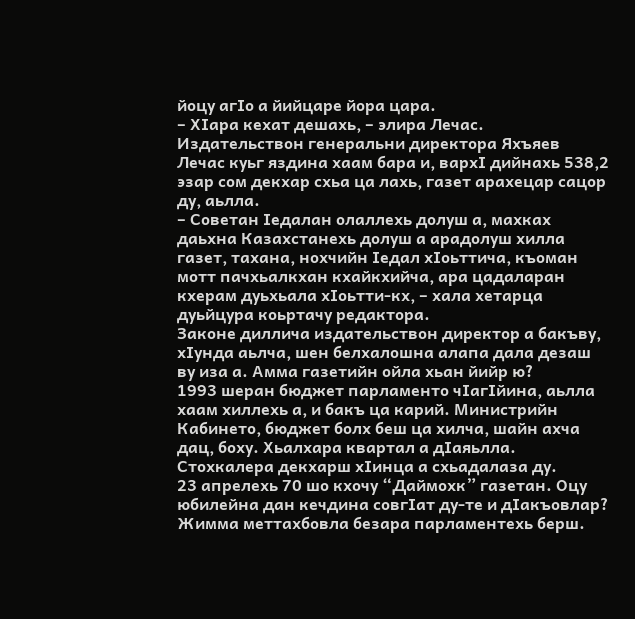йоцу агIо а йийцаре йора цара.
– ХIара кехат дешахь, – элира Лечас.
Издательствон генеральни директора Яхъяев Лечас куьг яздина хаам бара и, вархI дийнахь 538,2 эзар сом декхар схьа ца лахь, газет арахецар сацор ду, аьлла.
– Советан Iедалан олаллехь долуш а, махках даьхна Казахстанехь долуш а арадолуш хилла газет, тахана, нохчийн Iедал хIоьттича, къоман мотт пачхьалкхан кхайкхийча, ара цадаларан кхерам дуьхьала хIоьтти-кх, – хала хетарца дуьйцура коьртачу редактора.
Законе диллича издательствон директор а бакъву, хIунда аьлча, шен белхалошна алапа дала дезаш ву иза а. Амма газетийн ойла хьан йийр ю?
1993 шеран бюджет парламенто чIагIйина, аьлла хаам хиллехь а, и бакъ ца карий. Министрийн Кабинето, бюджет болх беш ца хилча, шайн ахча дац, боху. Хьалхара квартал а дIаяьлла. Стохкалера декхарш хIинца а схьадалаза ду.
23 апрелехь 70 шо кхочу “Даймохк” газетан. Оцу юбилейна дан кечдина совгIат ду-те и дIакъовлар?
Жимма меттахбовла безара парламентехь берш.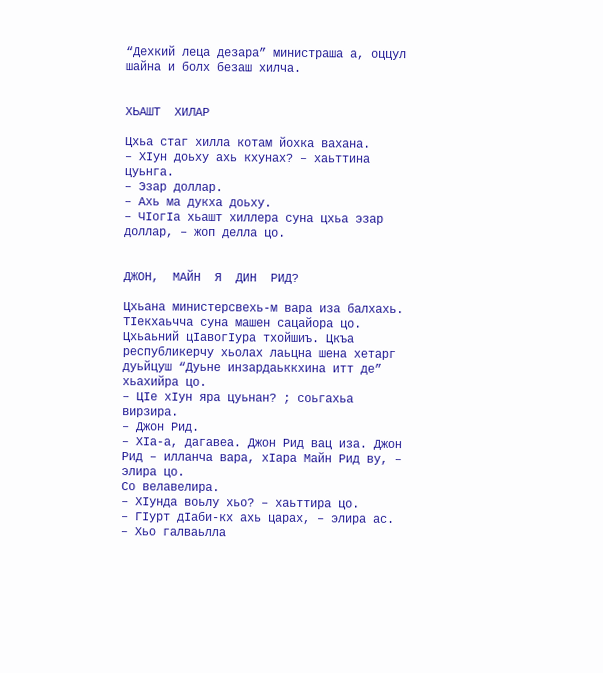“Дехкий леца дезара” министраша а, оццул шайна и болх безаш хилча.


ХЬАШТ  ХИЛАР

Цхьа стаг хилла котам йохка вахана.
– ХIун доьху ахь кхунах? – хаьттина цуьнга.
– Эзар доллар.
– Ахь ма дукха доьху.
– ЧIогIа хьашт хиллера суна цхьа эзар доллар, – жоп делла цо.


ДЖОН,  МАЙН  Я  ДИН  РИД?

Цхьана министерсвехь-м вара иза балхахь. ТIекхаьчча суна машен сацайора цо. Цхьаьний цIавогIура тхойшиъ. Цкъа республикерчу хьолах лаьцна шена хетарг дуьйцуш “Дуьне инзардаьккхина итт де” хьахийра цо.
– ЦIе хIун яра цуьнан? ; соьгахьа вирзира.
– Джон Рид.
– ХIа-а, дагавеа. Джон Рид вац иза. Джон Рид – илланча вара, хIара Майн Рид ву, – элира цо.
Со велавелира.
– ХIунда воьлу хьо? – хаьттира цо.
– ГIурт дIаби-кх ахь царах, – элира ас.
– Хьо галваьлла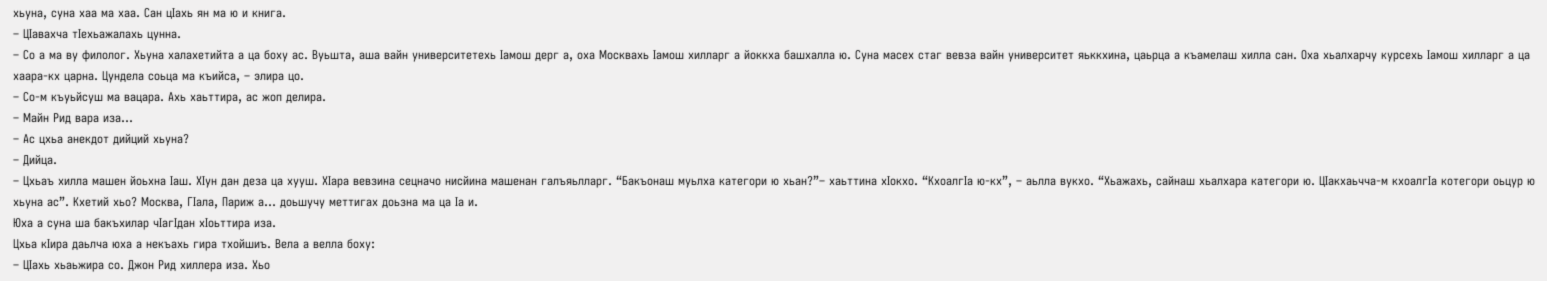хьуна, суна хаа ма хаа. Сан цIахь ян ма ю и книга.
– ЦIавахча тIехьажалахь цунна.
– Со а ма ву филолог. Хьуна халахетийта а ца боху ас. Вуьшта, аша вайн университетехь Iамош дерг а, оха Москвахь Iамош хилларг а йоккха башхалла ю. Суна масех стаг вевза вайн университет яьккхина, цаьрца а къамелаш хилла сан. Оха хьалхарчу курсехь Iамош хилларг а ца хаара-кх царна. Цундела соьца ма къийса, – элира цо.
– Со-м къуьйсуш ма вацара. Ахь хаьттира, ас жоп делира.
– Майн Рид вара иза...
– Ас цхьа анекдот дийций хьуна?
– Дийца.
– Цхьаъ хилла машен йоьхна Iаш. ХIун дан деза ца хууш. ХIара вевзина сецначо нисйина машенан галъяьлларг. “Бакъонаш муьлха категори ю хьан?”– хаьттина хIокхо. “КхоалгIа ю-кх”, – аьлла вукхо. “Хьажахь, сайнаш хьалхара категори ю. ЦIакхаьчча-м кхоалгIа котегори оьцур ю хьуна ас”. Кхетий хьо? Москва, ГIала, Париж а… доьшучу меттигах доьзна ма ца Iа и.
Юха а суна ша бакъхилар чIагIдан хIоьттира иза.
Цхьа кIира даьлча юха а некъахь гира тхойшиъ. Вела а велла боху:
– ЦIахь хьаьжира со. Джон Рид хиллера иза. Хьо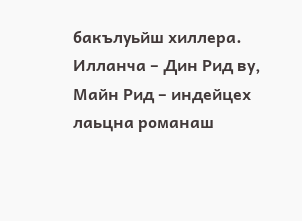бакълуьйш хиллера. Илланча – Дин Рид ву, Майн Рид – индейцех лаьцна романаш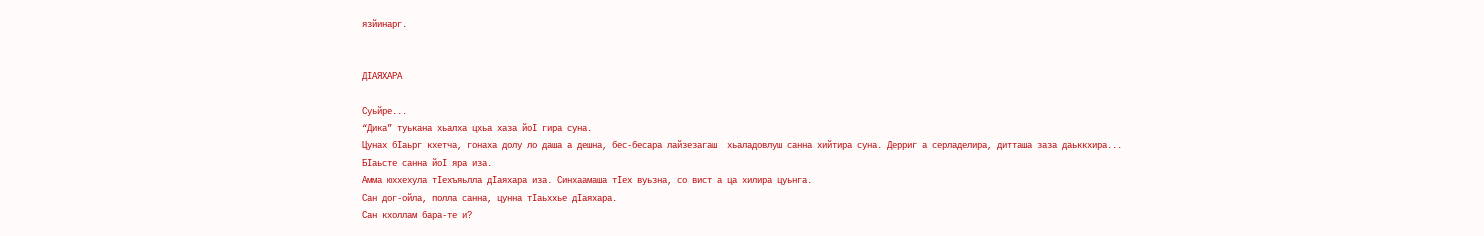язйинарг.


ДIАЯХАРА

Суьйре...
“Дика” туькана хьалха цхьа хаза йоI гира суна.
Цунах бIаьрг кхетча, гонаха долу ло даша а дешна, бес-бесара лайзезагаш  хьаладовлуш санна хийтира суна. Дерриг а серладелира, дитташа заза даьккхира...
БIаьсте санна йоI яра иза.
Амма юххехула тIехъяьлла дIаяхара иза. Синхаамаша тIех вуьзна, со вист а ца хилира цуьнга.
Сан дог-ойла, полла санна, цунна тIаьххье дIаяхара.
Сан кхоллам бара-те и?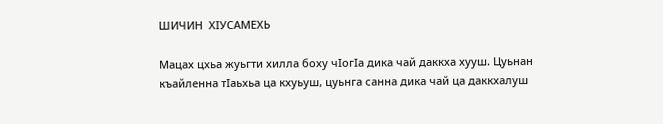ШИЧИН  ХIУСАМЕХЬ

Мацах цхьа жуьгти хилла боху чIогIа дика чай даккха хууш. Цуьнан къайленна тIаьхьа ца кхуьуш, цуьнга санна дика чай ца даккхалуш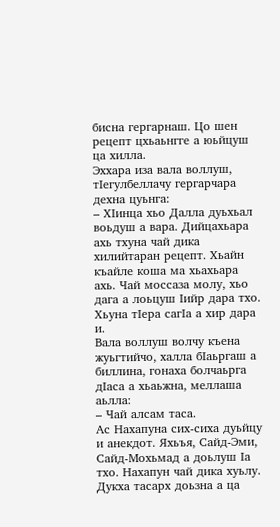бисна гергарнаш. Цо шен рецепт цхьаьнгге а юьйцуш ца хилла.
Эххара иза вала воллуш, тIегулбеллачу гергарчара дехна цуьнга:
– ХIинца хьо Далла дуьхьал воьдуш а вара. Дийцахьара ахь тхуна чай дика хилийтаран рецепт. Хьайн къайле коша ма хьахьара ахь. Чай моссаза молу, хьо дага а лоьцуш Iийр дара тхо. Хьуна тIера сагIа а хир дара и.
Вала воллуш волчу къена жуьгтийчо, халла бIаьргаш а биллина, гонаха болчаьрга дIаса а хьаьжна, меллаша аьлла:
– Чай алсам таса.
Ас Нахапуна сих-сиха дуьйцу и анекдот. Яхьъя, Сайд-Эми, Сайд-Мохьмад а доьлуш Iа тхо. Нахапун чай дика хуьлу. Дукха тасарх доьзна а ца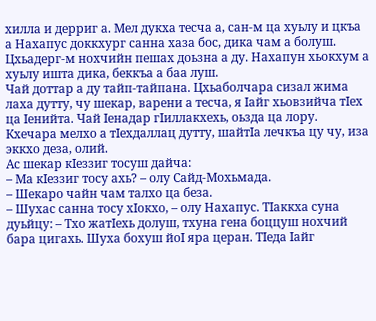хилла и дерриг а. Мел дукха тесча а, сан-м ца хуьлу и цкъа а Нахапус доккхург санна хаза бос, дика чам а болуш. Цхьадерг-м нохчийн пешах доьзна а ду. Нахапун хьокхум а хуьлу ишта дика, беккъа а баа луш.
Чай доттар а ду тайп-тайпана. Цхьаболчара сизал жима лаха дутту, чу шекар, варени а тесча, я Iайг хьовзийча тIех ца Iенийта. Чай Iенадар гIиллакхехь, оьзда ца лору. Кхечара мелхо а тIехдаллац дутту, шайтIа лечкъа цу чу, иза эккхо деза, олий.
Ас шекар кIеззиг тосуш дайча:
– Ма кIеззиг тосу ахь? – олу Сайд-Мохьмада.
– Шекаро чайн чам талхо ца беза.
– Шухас санна тосу хIокхо, – олу Нахапус. ТIаккха суна дуьйцу: – Тхо жатIехь долуш, тхуна гена боццуш нохчий бара цигахь. Шуха бохуш йоI яра церан. ТIеда Iайг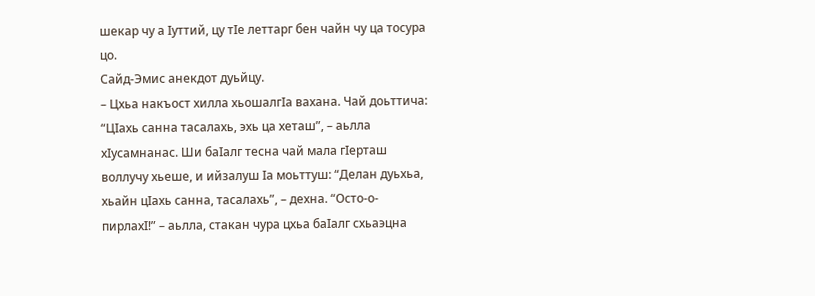шекар чу а Iуттий, цу тIе леттарг бен чайн чу ца тосура цо.
Сайд-Эмис анекдот дуьйцу.
– Цхьа накъост хилла хьошалгIа вахана. Чай доьттича: “ЦIахь санна тасалахь, эхь ца хеташ”, – аьлла хIусамнанас. Ши баIалг тесна чай мала гIерташ воллучу хьеше, и ийзалуш Iа моьттуш: “Делан дуьхьа, хьайн цIахь санна, тасалахь”, – дехна. “Осто-о-пирлахI!” – аьлла, стакан чура цхьа баIалг схьаэцна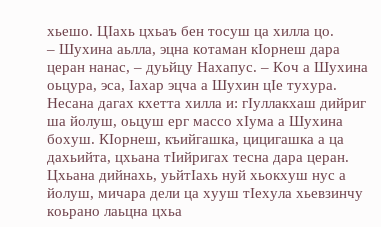хьешо. ЦIахь цхьаъ бен тосуш ца хилла цо.
– Шухина аьлла, эцна котаман кIорнеш дара церан нанас, – дуьйцу Нахапус. – Коч а Шухина оьцура, эса, Iахар эцча а Шухин цIе тухура. Несана дагах кхетта хилла и: гIуллакхаш дийриг ша йолуш, оьцуш ерг массо хIума а Шухина бохуш. КIорнеш, къийгашка, цицигашка а ца дахьийта, цхьана тIийригах тесна дара церан. Цхьана дийнахь, уьйтIахь нуй хьокхуш нус а йолуш, мичара дели ца хууш тIехула хьевзинчу коьрано лаьцна цхьа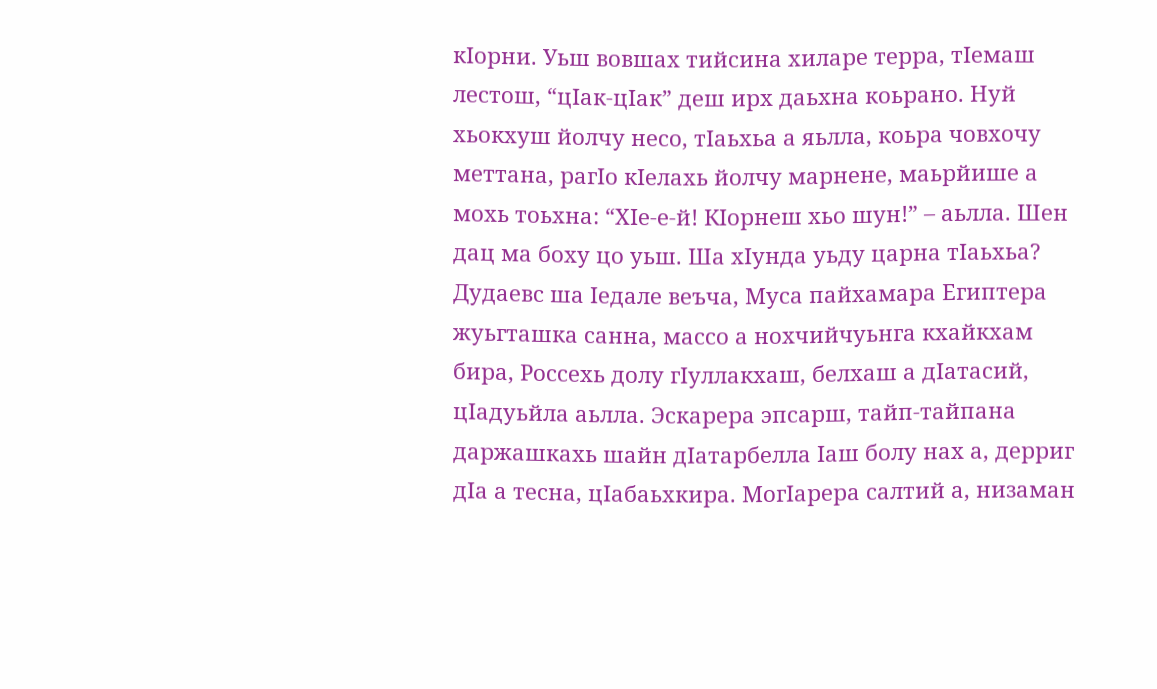кIорни. Уьш вовшах тийсина хиларе терра, тIемаш лестош, “цIак-цIак” деш ирх даьхна коьрано. Нуй хьокхуш йолчу несо, тIаьхьа а яьлла, коьра човхочу меттана, рагIо кIелахь йолчу марнене, маьрйише а мохь тоьхна: “ХIе-е-й! КIорнеш хьо шун!” – аьлла. Шен дац ма боху цо уьш. Ша хIунда уьду царна тIаьхьа?
Дудаевс ша Iедале веъча, Муса пайхамара Египтера жуьгташка санна, массо а нохчийчуьнга кхайкхам бира, Россехь долу гIуллакхаш, белхаш а дIатасий, цIадуьйла аьлла. Эскарера эпсарш, тайп-тайпана даржашкахь шайн дIатарбелла Iаш болу нах а, дерриг дIа а тесна, цIабаьхкира. МогIарера салтий а, низаман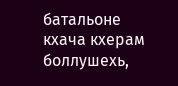батальоне кхача кхерам боллушехь,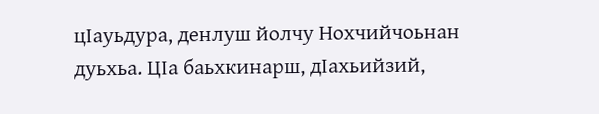цIауьдура, денлуш йолчу Нохчийчоьнан дуьхьа. ЦIа баьхкинарш, дIахьийзий,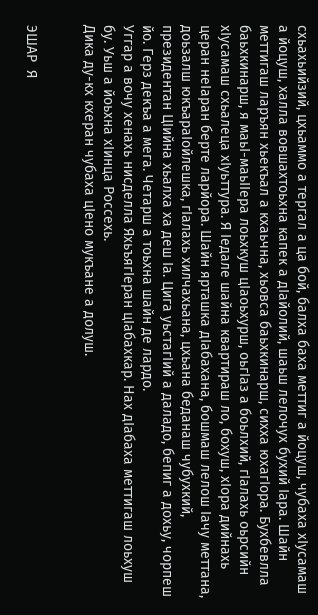схьахьийзий, цхьаммо а тергал а ца бой, балха баха меттиг а йоцуш, чубаха хIусамаш а йоцуш, халла вовшахтоьхна капек а дIайолий, шаьш лелочух бухий Iара. Шайн меттигаш ларъян хьекъал а кхаьчна, хьовса баьхкинарш, сихха юхагIора. Бухбевлла баьхкинарш, я маьI-маьIIера лоьхкуш цIаоьхурш, оьгIаз а боьлхий, гIалахь оьрсийн хIусамаш схьалеца хIуьттура. Я Iедале шайна квартираш ло, бохуш, хIора дийнахь церан неIаран берте ларйора. Шайн ярташка дIабахана, бошмаш лелош Iачу меттана, доьзалш юкъараIойлешка, гIалахь хилчахьана, цхьана беданаш чубухкий, президентан ЦIийна хьалха ха деш Iа. Цига уьстагIий а даладо, бепиг а дохьу, чорпеш йо. Герз декъа а мега. Четарш а тоьхна шайн де лардо.
Уггар а вочу хенахь нисделла ЯхьъягIеран цIабахкар. Нах дIабаха меттигаш лоьхуш бу. Уьш а йоьхна хIинца Россехь.
Дика ду-кх кхеран чубаха цIено мукъане а долуш.


ЭШАР  Я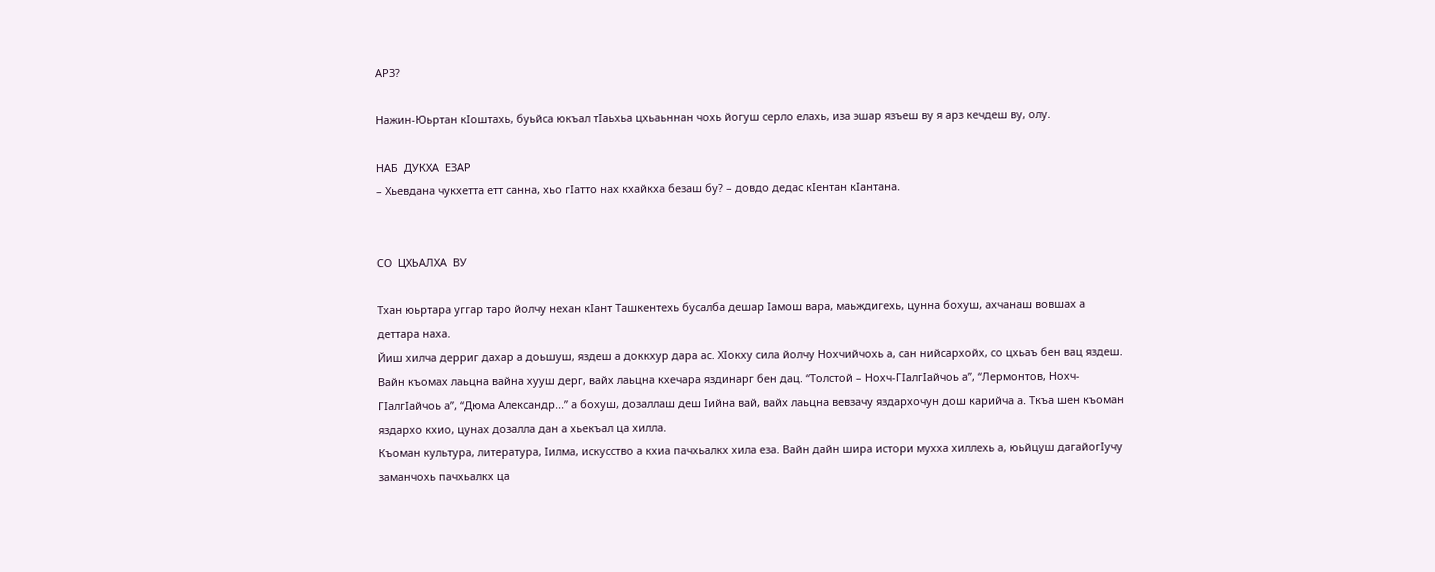АРЗ?

Нажин-Юьртан кIоштахь, буьйса юкъал тIаьхьа цхьаьннан чохь йогуш серло елахь, иза эшар язъеш ву я арз кечдеш ву, олу.

НАБ  ДУКХА  ЕЗАР
– Хьевдана чукхетта етт санна, хьо гIатто нах кхайкха безаш бу? – довдо дедас кIентан кIантана.


СО  ЦХЬАЛХА  ВУ

Тхан юьртара уггар таро йолчу нехан кIант Ташкентехь бусалба дешар Iамош вара, маьждигехь, цунна бохуш, ахчанаш вовшах а деттара наха.
Йиш хилча дерриг дахар а доьшуш, яздеш а доккхур дара ас. ХIокху сила йолчу Нохчийчохь а, сан нийсархойх, со цхьаъ бен вац яздеш.
Вайн къомах лаьцна вайна хууш дерг, вайх лаьцна кхечара яздинарг бен дац. “Толстой – Нохч-ГIалгIайчоь а”, “Лермонтов, Нохч-ГIалгIайчоь а”, “Дюма Александр...” а бохуш, дозаллаш деш Iийна вай, вайх лаьцна вевзачу яздархочун дош карийча а. Ткъа шен къоман яздархо кхио, цунах дозалла дан а хьекъал ца хилла.
Къоман культура, литература, Iилма, искусство а кхиа пачхьалкх хила еза. Вайн дайн шира истори мухха хиллехь а, юьйцуш дагайогIучу заманчохь пачхьалкх ца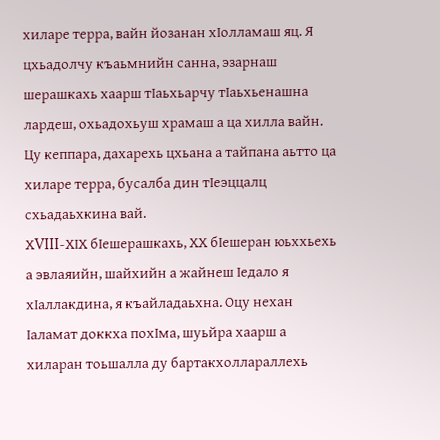хиларе терра, вайн йозанан хIолламаш яц. Я цхьадолчу къаьмнийн санна, эзарнаш шерашкахь хаарш тIаьхьарчу тIаьхьенашна лардеш, охьадохьуш храмаш а ца хилла вайн. Цу кеппара, дахарехь цхьана а тайпана аьтто ца хиларе терра, бусалба дин тIеэццалц схьадаьхкина вай.
ХVIII-ХIХ бIешерашкахь, ХХ бIешеран юьххьехь а эвлаяийн, шайхийн а жайнеш Iедало я хIаллакдина, я къайладаьхна. Оцу нехан Iаламат доккха похIма, шуьйра хаарш а хиларан тоьшалла ду бартакхоллараллехь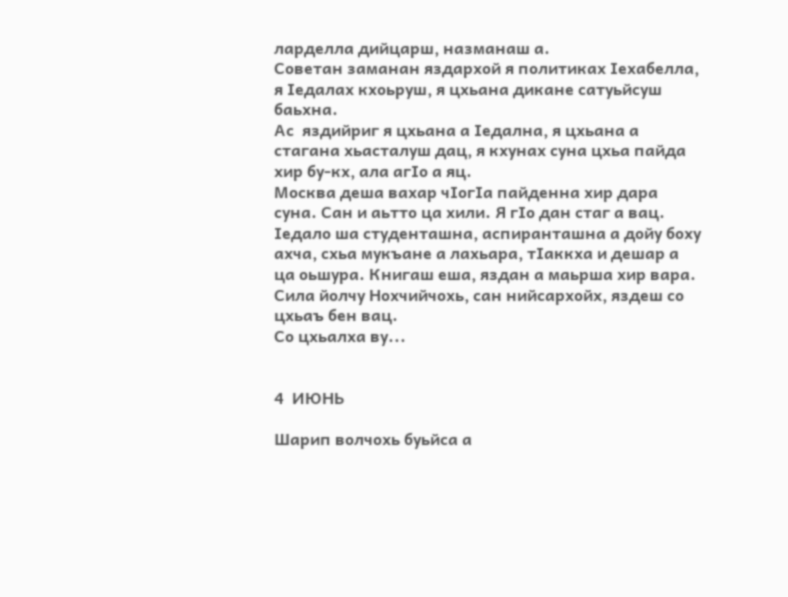ларделла дийцарш, назманаш а.
Советан заманан яздархой я политиках Iехабелла, я Iедалах кхоьруш, я цхьана дикане сатуьйсуш баьхна.
Ас  яздийриг я цхьана а Iедална, я цхьана а стагана хьасталуш дац, я кхунах суна цхьа пайда хир бу-кх, ала агIо а яц.
Москва деша вахар чIогIа пайденна хир дара суна. Сан и аьтто ца хили. Я гIо дан стаг а вац.
Iедало ша студенташна, аспиранташна а дойу боху ахча, схьа мукъане а лахьара, тIаккха и дешар а ца оьшура. Книгаш еша, яздан а маьрша хир вара.
Сила йолчу Нохчийчохь, сан нийсархойх, яздеш со цхьаъ бен вац.
Со цхьалха ву...


4  ИЮНЬ

Шарип волчохь буьйса а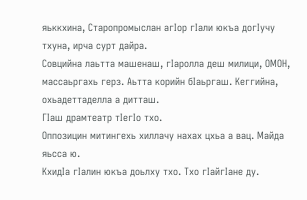яьккхина, Старопромыслан агIор гIали юкъа догIучу тхуна, ирча сурт дайра.
Совцийна лаьтта машенаш, гIаролла деш милици, ОМОН, массаьргахь герз. Аьтта корийн бIаьргаш. Кеггийна, охьадеттаделла а дитташ.
ГIаш драмтеатр тIегIо тхо.
Оппозицин митингехь хиллачу нахах цхьа а вац. Майда яьсса ю.
КхидIа гIалин юкъа доьлху тхо. Тхо гIайгIане ду.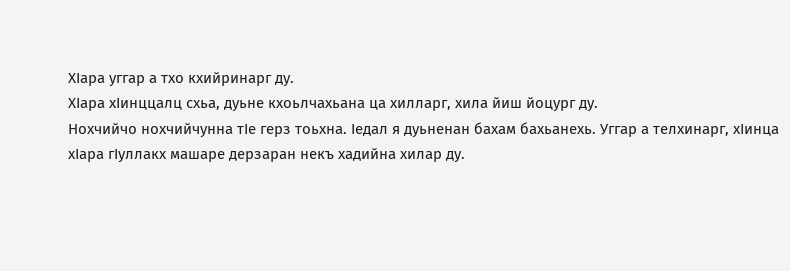ХIара уггар а тхо кхийринарг ду.
ХIара хIинццалц схьа, дуьне кхоьлчахьана ца хилларг, хила йиш йоцург ду.
Нохчийчо нохчийчунна тIе герз тоьхна. Iедал я дуьненан бахам бахьанехь. Уггар а телхинарг, хIинца хIара гIуллакх машаре дерзаран некъ хадийна хилар ду.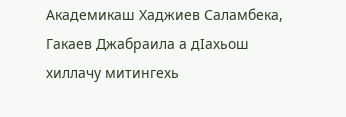Академикаш Хаджиев Саламбека, Гакаев Джабраила а дIахьош хиллачу митингехь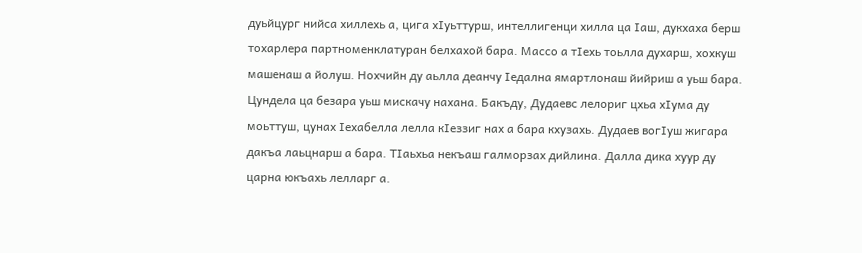дуьйцург нийса хиллехь а, цига хIуьттурш, интеллигенци хилла ца Iаш, дукхаха берш тохарлера партноменклатуран белхахой бара. Массо а тIехь тоьлла духарш, хохкуш машенаш а йолуш. Нохчийн ду аьлла деанчу Iедална ямартлонаш йийриш а уьш бара. Цундела ца безара уьш мискачу нахана. Бакъду, Дудаевс лелориг цхьа хIума ду моьттуш, цунах Iехабелла лелла кIеззиг нах а бара кхузахь. Дудаев вогIуш жигара дакъа лаьцнарш а бара. ТIаьхьа некъаш галморзах дийлина. Далла дика хуур ду царна юкъахь лелларг а.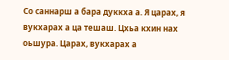Со саннарш а бара дуккха а. Я царах, я вукхарах а ца тешаш. Цхьа кхин нах оьшура. Царах, вукхарах а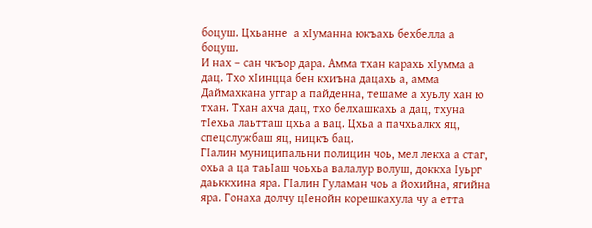боцуш. Цхьанне  а хIуманна юкъахь бехбелла а боцуш.
И нах – сан чкъор дара. Амма тхан карахь хIумма а дац. Тхо хIинцца бен кхиъна дацахь а, амма Даймахкана уггар а пайденна, тешаме а хуьлу хан ю тхан. Тхан ахча дац, тхо белхашкахь а дац, тхуна тIехьа лаьтташ цхьа а вац. Цхьа а пачхьалкх яц, спецслужбаш яц, ницкъ бац.
ГIалин муниципальни полицин чоь, мел лекха а стаг, охьа а ца таьIаш чоьхьа валалур волуш, доккха Iуьрг даьккхина яра. ГIалин Гуламан чоь а йохийна, ягийна яра. Гонаха долчу цIенойн корешкахула чу а етта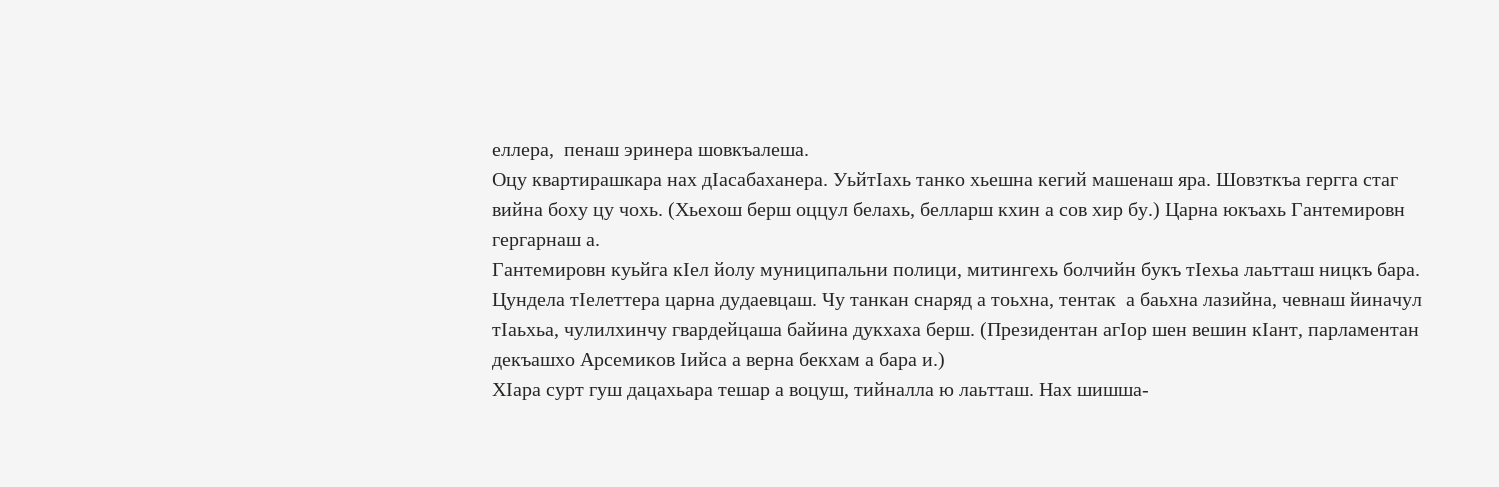еллера,  пенаш эринера шовкъалеша.
Оцу квартирашкара нах дIасабаханера. УьйтIахь танко хьешна кегий машенаш яра. Шовзткъа гергга стаг вийна боху цу чохь. (Хьехош берш оццул белахь, белларш кхин а сов хир бу.) Царна юкъахь Гантемировн гергарнаш а.
Гантемировн куьйга кIел йолу муниципальни полици, митингехь болчийн букъ тIехьа лаьтташ ницкъ бара. Цундела тIелеттера царна дудаевцаш. Чу танкан снаряд а тоьхна, тентак  а баьхна лазийна, чевнаш йиначул тIаьхьа, чулилхинчу гвардейцаша байина дукхаха берш. (Президентан агIор шен вешин кIант, парламентан декъашхо Арсемиков Iийса а верна бекхам а бара и.)
ХIара сурт гуш дацахьара тешар а воцуш, тийналла ю лаьтташ. Нах шишша-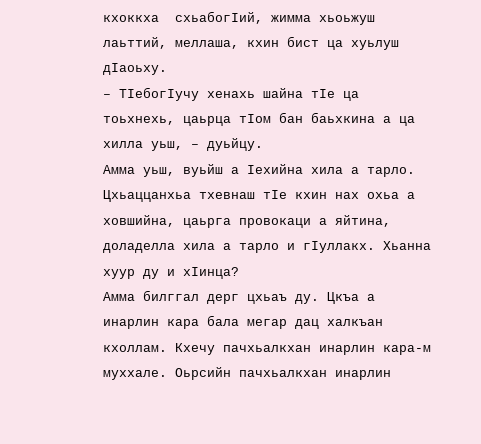кхоккха  схьабогIий, жимма хьоьжуш лаьттий, меллаша, кхин бист ца хуьлуш дIаоьху.
– ТIебогIучу хенахь шайна тIе ца тоьхнехь, цаьрца тIом бан баьхкина а ца хилла уьш, – дуьйцу.
Амма уьш, вуьйш а Iехийна хила а тарло. Цхьаццанхьа тхевнаш тIе кхин нах охьа а ховшийна, цаьрга провокаци а яйтина, доладелла хила а тарло и гIуллакх. Хьанна хуур ду и хIинца?
Амма билггал дерг цхьаъ ду. Цкъа а инарлин кара бала мегар дац халкъан кхоллам. Кхечу пачхьалкхан инарлин кара-м муххале. Оьрсийн пачхьалкхан инарлин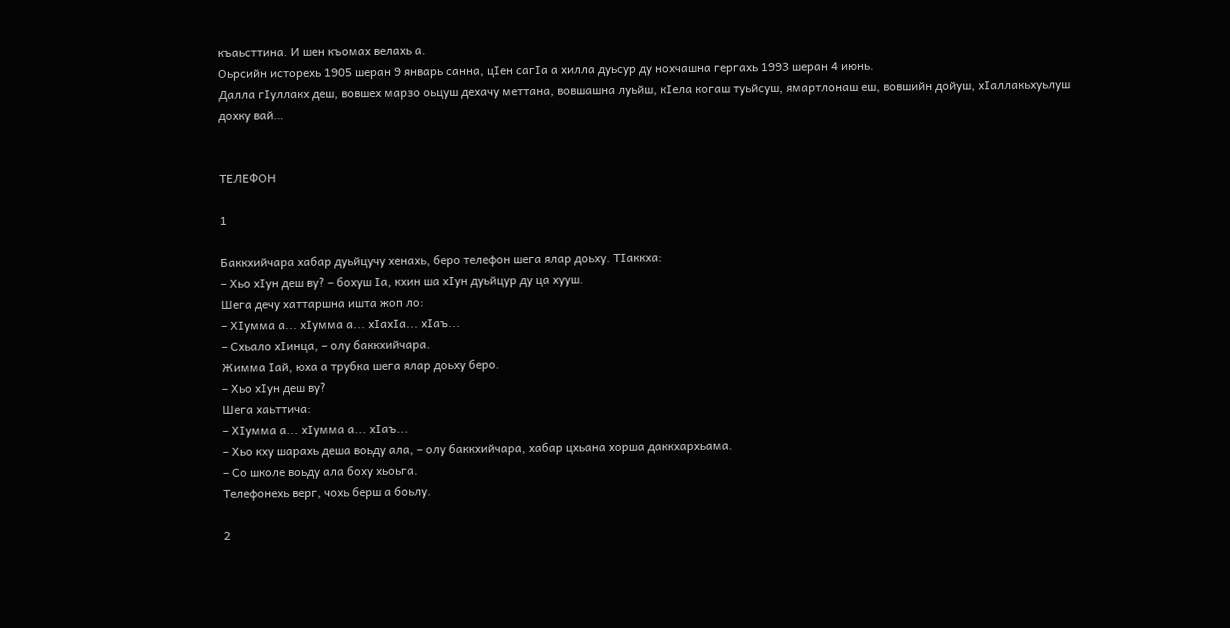къаьсттина. И шен къомах велахь а.
Оьрсийн исторехь 1905 шеран 9 январь санна, цIен сагIа а хилла дуьсур ду нохчашна гергахь 1993 шеран 4 июнь.
Далла гIуллакх деш, вовшех марзо оьцуш дехачу меттана, вовшашна луьйш, кIела когаш туьйсуш, ямартлонаш еш, вовшийн дойуш, хIаллакьхуьлуш дохку вай…


ТЕЛЕФОН

1

Баккхийчара хабар дуьйцучу хенахь, беро телефон шега ялар доьху. ТIаккха:
– Хьо хIун деш ву? – бохуш Iа, кхин ша хIун дуьйцур ду ца хууш.
Шега дечу хаттаршна ишта жоп ло:
– ХIумма а... хIумма а... хIахIа... хIаъ...
– Схьало хIинца, – олу баккхийчара.
Жимма Iай, юха а трубка шега ялар доьху беро.
– Хьо хIун деш ву?
Шега хаьттича:
– ХIумма а... хIумма а... хIаъ...
– Хьо кху шарахь деша воьду ала, – олу баккхийчара, хабар цхьана хорша даккхархьама.
– Со школе воьду ала боху хьоьга.
Телефонехь верг, чохь берш а боьлу.

2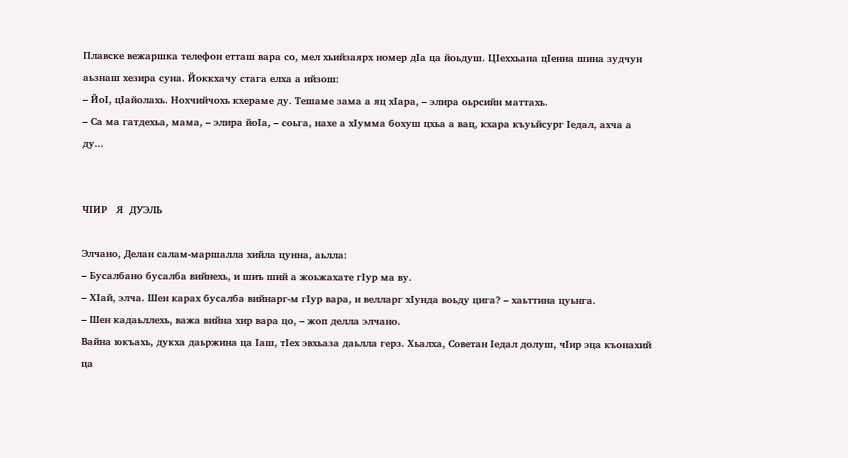Плавске вежаршка телефон етташ вара со, мел хьийзаярх номер дIа ца йоьдуш. ЦIеххьана цIенна шина зудчун аьзнаш хезира суна. Йоккхачу стага елха а ийзош:
– ЙоI, цIайолахь. Нохчийчохь кхераме ду. Тешаме зама а яц хIара, – элира оьрсийн маттахь.
– Са ма гатдехьа, мама, – элира йоIа, – соьга, нахе а хIумма бохуш цхьа а вац, кхара къуьйсург Iедал, ахча а ду...


ЧIИР   Я  ДУЭЛЬ

Элчано, Делан салам-маршалла хийла цунна, аьлла:
– Бусалбано бусалба вийнехь, и шиъ ший а жоьжахате гIур ма ву.
– ХIай, элча. Шен карах бусалба вийнарг-м гIур вара, и велларг хIунда воьду цига? – хаьттина цуьнга.
– Шен кадаьллехь, важа вийна хир вара цо, – жоп делла элчано.
Вайна юкъахь, дукха даьржина ца Iаш, тIех эвхьаза даьлла герз. Хьалха, Советан Iедал долуш, чIир эца къонахий ца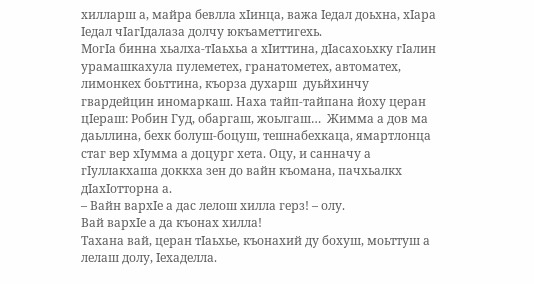хилларш а, майра бевлла хIинца, важа Iедал доьхна, хIара Iедал чIагIдалаза долчу юкъаметтигехь.
МогIа бинна хьалха-тIаьхьа а хIиттина, дIасахоьхку гIалин урамашкахула пулеметех, гранатометех, автоматех, лимонкех боьттина, къорза духарш  дуьйхинчу гвардейцин иномаркаш. Наха тайп-тайпана йоху церан цIераш: Робин Гуд, обаргаш, жоьлгаш…  Жимма а дов ма даьллина, бехк болуш-боцуш, тешнабехкаца, ямартлонца стаг вер хIумма а доцург хета. Оцу, и санначу а гIуллакхаша доккха зен до вайн къомана, пачхьалкх дIахIотторна а.
– Вайн вархIе а дас лелош хилла герз! – олу.
Вай вархIе а да къонах хилла!
Тахана вай, церан тIаьхье, къонахий ду бохуш, моьттуш а лелаш долу, Iехаделла.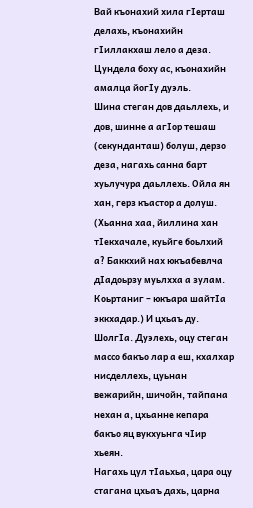Вай къонахий хила гIерташ делахь, къонахийн гIиллакхаш лело а деза.
Цундела боху ас, къонахийн амалца йогIу дуэль.
Шина стеган дов даьллехь, и дов, шинне а агIор тешаш  (секунданташ) болуш, дерзо деза, нагахь санна барт хуьлучура даьллехь. Ойла ян хан, герз къастор а долуш. (Хьанна хаа, йиллина хан тIекхачале, куьйге боьлхий а? Баккхий нах юкъабевлча дIадоьрзу муьлхха а зулам. Коьртаниг – юкъара шайтIа эккхадар.) И цхьаъ ду.
ШолгIа. Дуэлехь, оцу стеган массо бакъо лар а еш, кхалхар нисделлехь, цуьнан вежарийн, шичойн, тайпана нехан а, цхьанне кепара бакъо яц вукхуьнга чIир хьеян.
Нагахь цул тIаьхьа, цара оцу стагана цхьаъ дахь, царна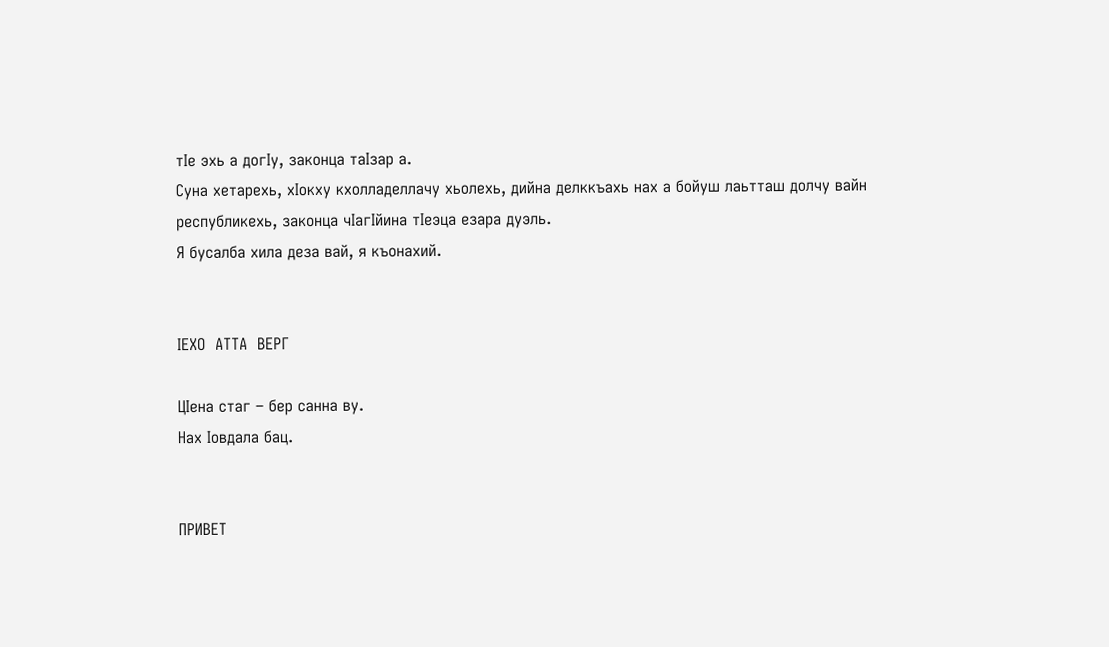тIе эхь а догIу, законца таIзар а.
Суна хетарехь, хIокху кхолладеллачу хьолехь, дийна делккъахь нах а бойуш лаьтташ долчу вайн республикехь, законца чIагIйина тIеэца езара дуэль.
Я бусалба хила деза вай, я къонахий.


IЕХО  АТТА  ВЕРГ

ЦIена стаг – бер санна ву.
Нах Iовдала бац.


ПРИВЕТ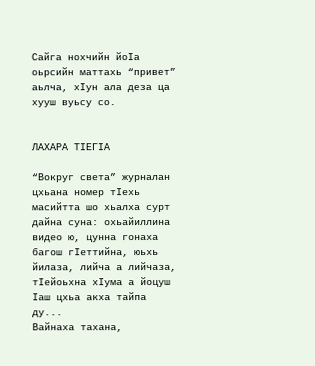Сайга нохчийн йоIа оьрсийн маттахь “привет” аьлча, хIун ала деза ца хууш вуьсу со.


ЛАХАРА ТIЕГIА

“Вокруг света” журналан цхьана номер тIехь масийтта шо хьалха сурт дайна суна: охьайиллина видео ю, цунна гонаха багош гIеттийна, юьхь йилаза, лийча а лийчаза, тIейоьхна хIума а йоцуш Iаш цхьа акха тайпа ду...
Вайнаха тахана,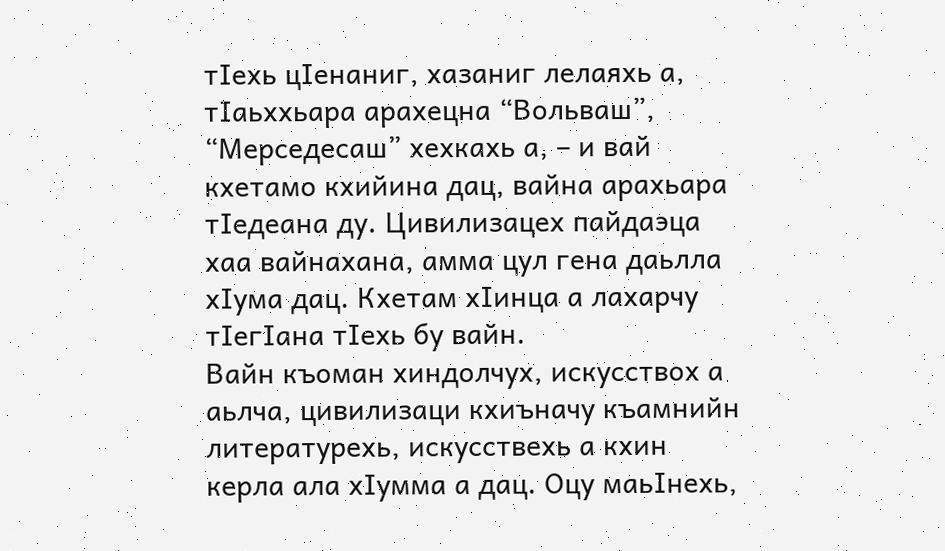тIехь цIенаниг, хазаниг лелаяхь а, тIаьххьара арахецна “Вольваш”, “Мерседесаш” хехкахь а, – и вай кхетамо кхийина дац, вайна арахьара тIедеана ду. Цивилизацех пайдаэца хаа вайнахана, амма цул гена даьлла хIума дац. Кхетам хIинца а лахарчу тIегIана тIехь бу вайн.
Вайн къоман хиндолчух, искусствох а аьлча, цивилизаци кхиъначу къамнийн литературехь, искусствехь а кхин керла ала хIумма а дац. Оцу маьIнехь,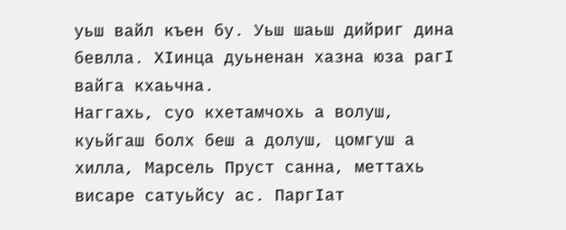уьш вайл къен бу. Уьш шаьш дийриг дина бевлла. ХIинца дуьненан хазна юза рагI вайга кхаьчна.
Наггахь, суо кхетамчохь а волуш, куьйгаш болх беш а долуш, цомгуш а хилла, Марсель Пруст санна, меттахь висаре сатуьйсу ас. ПаргIат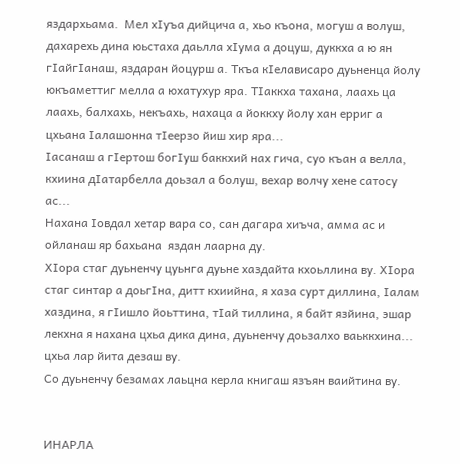яздархьама.  Мел хIуъа дийцича а, хьо къона, могуш а волуш, дахарехь дина юьстаха даьлла хIума а доцуш, дуккха а ю ян гIайгIанаш, яздаран йоцурш а. Ткъа кIелависаро дуьненца йолу юкъаметтиг мелла а юхатухур яра. ТIаккха тахана, лаахь ца лаахь, балхахь, некъахь, нахаца а йоккху йолу хан ерриг а цхьана Iалашонна тIеерзо йиш хир яра...
Iасанаш а гIертош богIуш баккхий нах гича, суо къан а велла, кхиина дIатарбелла доьзал а болуш, вехар волчу хене сатосу ас...
Нахана Iовдал хетар вара со, сан дагара хиъча, амма ас и ойланаш яр бахьана  яздан лаарна ду.
ХIора стаг дуьненчу цуьнга дуьне хаздайта кхоьллина ву. ХIора стаг синтар а доьгIна, дитт кхиийна, я хаза сурт диллина, Iалам хаздина, я гIишло йоьттина, тIай тиллина, я байт язйина, эшар лекхна я нахана цхьа дика дина, дуьненчу доьзалхо ваьккхина... цхьа лар йита дезаш ву.
Со дуьненчу безамах лаьцна керла книгаш язъян ваийтина ву.


ИНАРЛА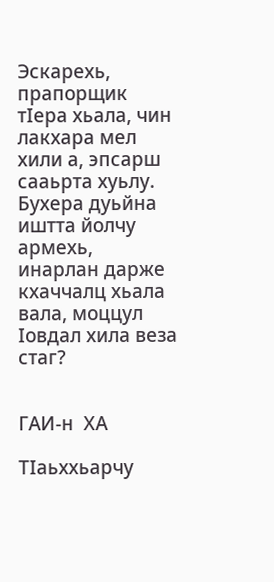Эскарехь, прапорщик тIера хьала, чин лакхара мел хили а, эпсарш сааьрта хуьлу. Бухера дуьйна иштта йолчу армехь, инарлан дарже кхаччалц хьала вала, моццул Iовдал хила веза стаг?


ГАИ-н  ХА

ТIаьххьарчу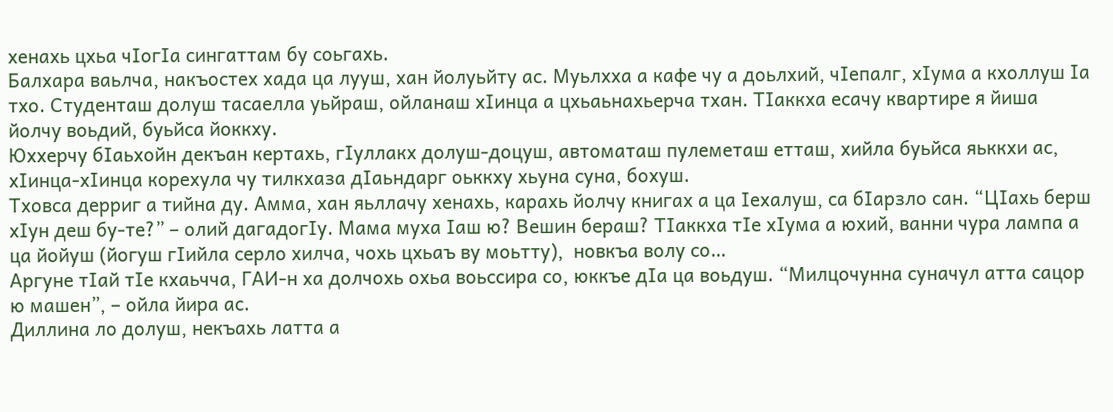хенахь цхьа чIогIа сингаттам бу соьгахь.
Балхара ваьлча, накъостех хада ца лууш, хан йолуьйту ас. Муьлхха а кафе чу а доьлхий, чIепалг, хIума а кхоллуш Iа тхо. Студенташ долуш тасаелла уьйраш, ойланаш хIинца а цхьаьнахьерча тхан. ТIаккха есачу квартире я йиша йолчу воьдий, буьйса йоккху.
Юххерчу бIаьхойн декъан кертахь, гIуллакх долуш-доцуш, автоматаш пулеметаш етташ, хийла буьйса яьккхи ас, хIинца-хIинца корехула чу тилкхаза дIаьндарг оьккху хьуна суна, бохуш.
Тховса дерриг а тийна ду. Амма, хан яьллачу хенахь, карахь йолчу книгах а ца Iехалуш, са бIарзло сан. “ЦIахь берш хIун деш бу-те?” – олий дагадогIу. Мама муха Iаш ю? Вешин бераш? ТIаккха тIе хIума а юхий, ванни чура лампа а  ца йойуш (йогуш гIийла серло хилча, чохь цхьаъ ву моьтту),  новкъа волу со…
Аргуне тIай тIе кхаьчча, ГАИ-н ха долчохь охьа воьссира со, юккъе дIа ца воьдуш. “Милцочунна суначул атта сацор ю машен”, – ойла йира ас.
Диллина ло долуш, некъахь латта а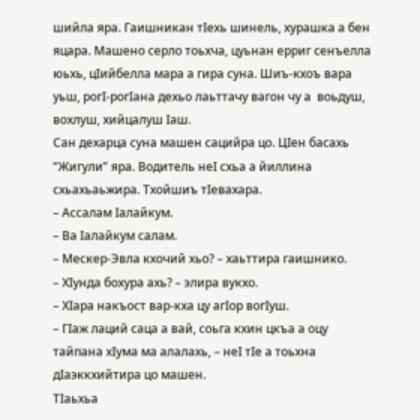шийла яра. Гаишникан тIехь шинель, хурашка а бен яцара. Машено серло тоьхча, цуьнан ерриг сенъелла юьхь, цIийбелла мара а гира суна. Шиъ-кхоъ вара уьш, рогI-рогIана дехьо лаьттачу вагон чу а  воьдуш, вохлуш, хийцалуш Iаш.
Сан дехарца суна машен сацийра цо. ЦIен басахь “Жигули” яра. Водитель неI схьа а йиллина схьахьаьжира. Тхойшиъ тIевахара.
– Ассалам Iалайкум.
– Ва Iалайкум салам.
– Мескер-Эвла кхочий хьо? – хаьттира гаишнико.
– ХIунда бохура ахь? – элира вукхо.
– ХIара накъост вар-кха цу агIор вогIуш.
– ГIаж лаций саца а вай, соьга кхин цкъа а оцу тайпана хIума ма алалахь, – неI тIе а тоьхна дIаэккхийтира цо машен.
ТIаьхьа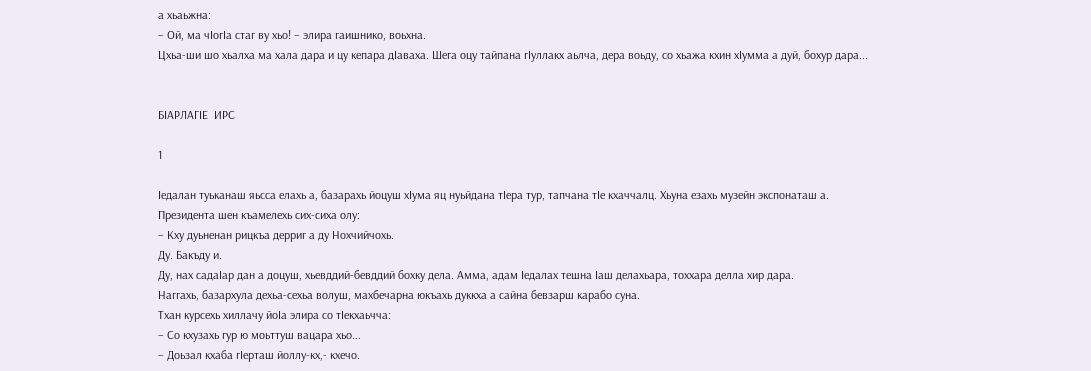а хьаьжна:
– Ой, ма чIогIа стаг ву хьо! – элира гаишнико, воьхна.
Цхьа-ши шо хьалха ма хала дара и цу кепара дIаваха. Шега оцу тайпана гIуллакх аьлча, дера воьду, со хьажа кхин хIумма а дуй, бохур дара...


БIАРЛАГIЕ  ИРС

1

Iедалан туьканаш яьсса елахь а, базарахь йоцуш хIума яц нуьйдана тIера тур, тапчана тIе кхаччалц. Хьуна езахь музейн экспонаташ а.
Президента шен къамелехь сих-сиха олу:
– Кху дуьненан рицкъа дерриг а ду Нохчийчохь.
Ду. Бакъду и.
Ду, нах садаIар дан а доцуш, хьевддий-бевддий бохку дела. Амма, адам Iедалах тешна Iаш делахьара, тоххара делла хир дара.
Наггахь, базархула дехьа-сехьа волуш, махбечарна юкъахь дуккха а сайна бевзарш карабо суна.
Тхан курсехь хиллачу йоIа элира со тIекхаьчча:
– Со кхузахь гур ю моьттуш вацара хьо...
– Доьзал кхаба гIерташ йоллу-кх,- кхечо.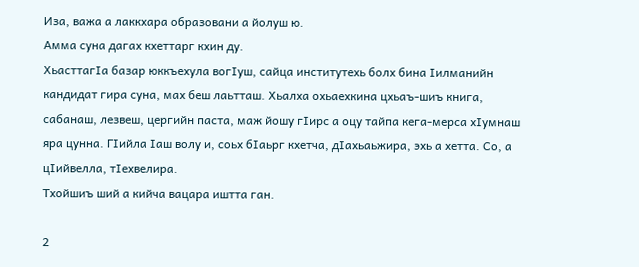Иза, важа а лаккхара образовани а йолуш ю.
Амма суна дагах кхеттарг кхин ду.
ХьасттагIа базар юккъехула вогIуш, сайца институтехь болх бина Iилманийн кандидат гира суна, мах беш лаьтташ. Хьалха охьаехкина цхьаъ-шиъ книга, сабанаш, лезвеш, цергийн паста, маж йошу гIирс а оцу тайпа кега-мерса хIумнаш яра цунна. ГIийла Iаш волу и, соьх бIаьрг кхетча, дIахьаьжира, эхь а хетта. Со, а цIийвелла, тIехвелира.
Тхойшиъ ший а кийча вацара иштта ган.

2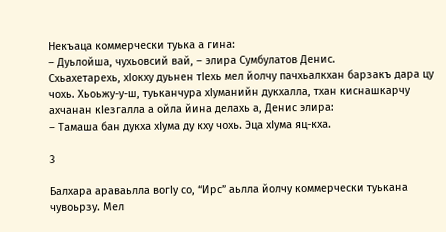Некъаца коммерчески туька а гина:
– Дуьлойша, чухьовсий вай, – элира Сумбулатов Денис.
Схьахетарехь, хIокху дуьнен тIехь мел йолчу пачхьалкхан барзакъ дара цу чохь. Хьоьжу-у-ш, туьканчура хIуманийн дукхалла, тхан киснашкарчу ахчанан кIезгалла а ойла йина делахь а, Денис элира:
– Тамаша бан дукха хIума ду кху чохь. Эца хIума яц-кха.

3

Балхара араваьлла вогIу со, “Ирс” аьлла йолчу коммерчески туькана чувоьрзу. Мел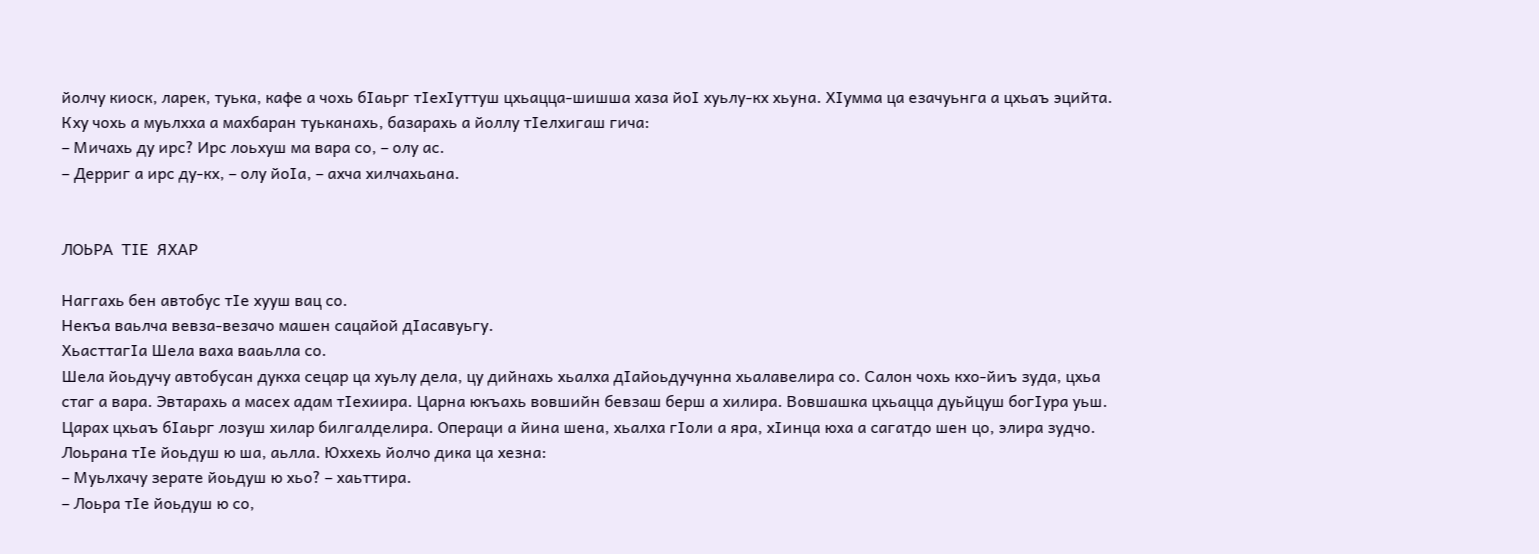йолчу киоск, ларек, туька, кафе а чохь бIаьрг тIехIуттуш цхьацца-шишша хаза йоI хуьлу-кх хьуна. ХIумма ца езачуьнга а цхьаъ эцийта. Кху чохь а муьлхха а махбаран туьканахь, базарахь а йоллу тIелхигаш гича:
– Мичахь ду ирс? Ирс лоьхуш ма вара со, – олу ас.
– Дерриг а ирс ду-кх, – олу йоIа, – ахча хилчахьана.


ЛОЬРА  ТIЕ  ЯХАР

Наггахь бен автобус тIе хууш вац со.
Некъа ваьлча вевза-везачо машен сацайой дIасавуьгу.
ХьасттагIа Шела ваха вааьлла со.
Шела йоьдучу автобусан дукха сецар ца хуьлу дела, цу дийнахь хьалха дIайоьдучунна хьалавелира со. Салон чохь кхо-йиъ зуда, цхьа стаг а вара. Эвтарахь а масех адам тIехиира. Царна юкъахь вовшийн бевзаш берш а хилира. Вовшашка цхьацца дуьйцуш богIура уьш. Царах цхьаъ бIаьрг лозуш хилар билгалделира. Операци а йина шена, хьалха гIоли а яра, хIинца юха а сагатдо шен цо, элира зудчо. Лоьрана тIе йоьдуш ю ша, аьлла. Юххехь йолчо дика ца хезна:
– Муьлхачу зерате йоьдуш ю хьо? – хаьттира.
– Лоьра тIе йоьдуш ю со,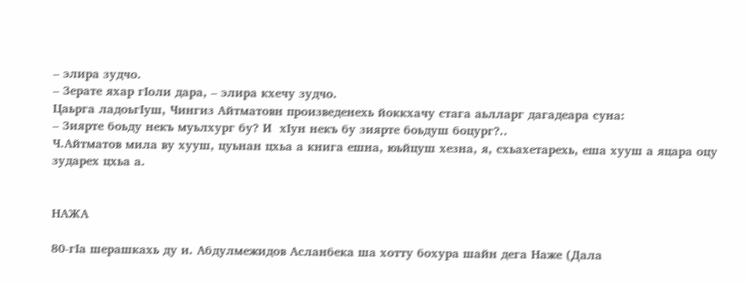– элира зудчо.
– Зерате яхар гIоли дара, – элира кхечу зудчо.
Цаьрга ладоьгIуш, Чингиз Айтматовн произведенехь йоккхачу стага аьлларг дагадеара суна:
– Зиярте боьду некъ муьлхург бу? И  хIун некъ бу зиярте боьдуш боцург?..
Ч.Айтматов мила ву хууш, цуьнан цхьа а книга ешна, юьйцуш хезна, я, схьахетарехь, еша хууш а яцара оцу зударех цхьа а.


НАЖА

80-гIа шерашкахь ду и. Абдулмежидов Асланбека ша хотту бохура шайн дега Наже (Дала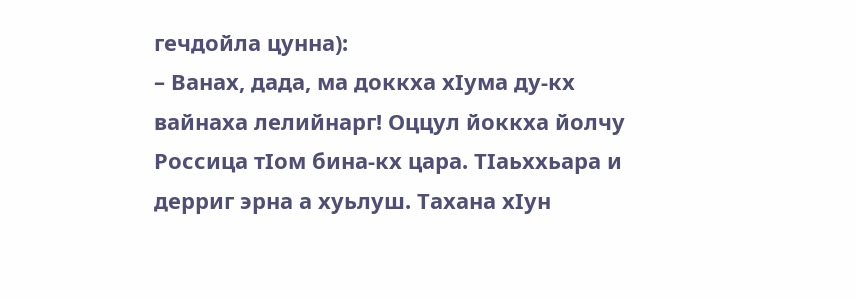гечдойла цунна):
– Ванах, дада, ма доккха хIума ду-кх вайнаха лелийнарг! Оццул йоккха йолчу Россица тIом бина-кх цара. ТIаьххьара и дерриг эрна а хуьлуш. Тахана хIун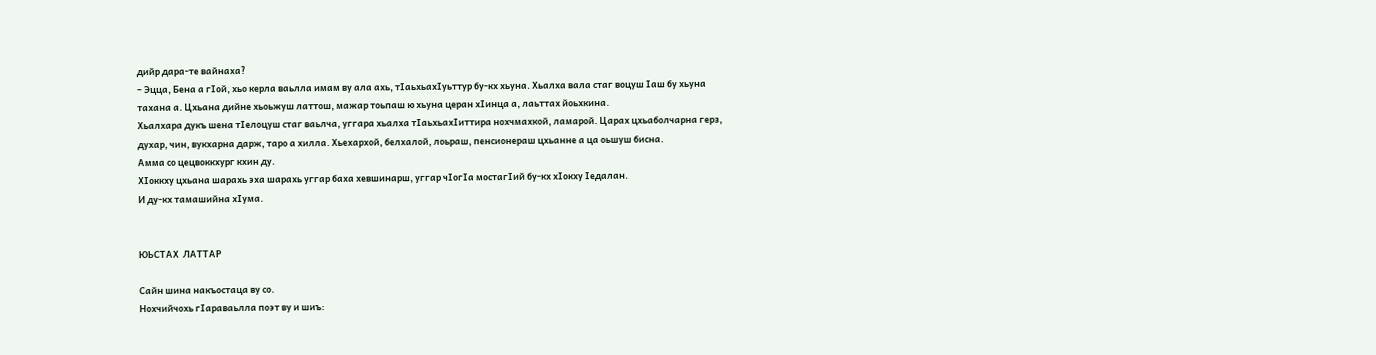дийр дара-те вайнаха?
– Эцца, Бена а гIой, хьо керла ваьлла имам ву ала ахь, тIаьхьахIуьттур бу-кх хьуна. Хьалха вала стаг воцуш Iаш бу хьуна тахана а. Цхьана дийне хьоьжуш латтош, мажар тоьпаш ю хьуна церан хIинца а, лаьттах йоьхкина.
Хьалхара дукъ шена тIелоцуш стаг ваьлча, уггара хьалха тIаьхьахIиттира нохчмахкой, ламарой. Царах цхьаболчарна герз, духар, чин, вукхарна дарж, таро а хилла. Хьехархой, белхалой, лоьраш, пенсионераш цхьанне а ца оьшуш бисна.
Амма со цецвоккхург кхин ду.
ХIоккху цхьана шарахь эха шарахь уггар баха хевшинарш, уггар чIогIа мостагIий бу-кх хIокху Iедалан.
И ду-кх тамашийна хIума.


ЮЬСТАХ  ЛАТТАР

Сайн шина накъостаца ву со.
Нохчийчохь гIараваьлла поэт ву и шиъ: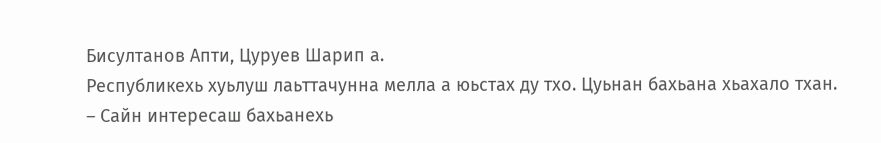Бисултанов Апти, Цуруев Шарип а.
Республикехь хуьлуш лаьттачунна мелла а юьстах ду тхо. Цуьнан бахьана хьахало тхан.
– Сайн интересаш бахьанехь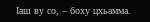Iаш ву со, – боху цхьамма.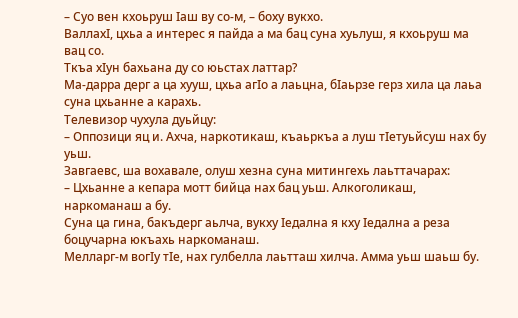– Суо вен кхоьруш Iаш ву со-м, – боху вукхо.
ВаллахI, цхьа а интерес я пайда а ма бац суна хуьлуш, я кхоьруш ма вац со.
Ткъа хIун бахьана ду со юьстах латтар?
Ма-дарра дерг а ца хууш, цхьа агIо а лаьцна, бIаьрзе герз хила ца лаьа суна цхьанне а карахь.
Телевизор чухула дуьйцу:
– Оппозици яц и. Ахча, наркотикаш, къаьркъа а луш тIетуьйсуш нах бу уьш.
Завгаевс, ша вохавале, олуш хезна суна митингехь лаьттачарах:
– Цхьанне а кепара мотт бийца нах бац уьш. Алкоголикаш, наркоманаш а бу.
Суна ца гина, бакъдерг аьлча, вукху Iедална я кху Iедална а реза боцучарна юкъахь наркоманаш.
Мелларг-м вогIу тIе, нах гулбелла лаьтташ хилча. Амма уьш шаьш бу.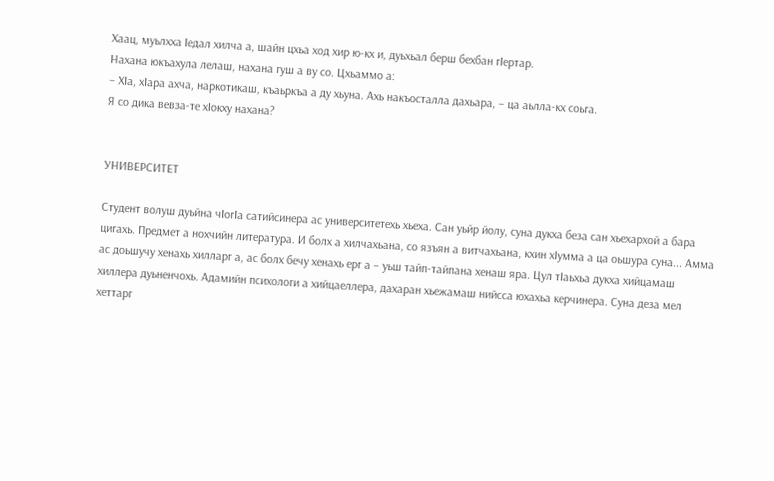Хаац, муьлхха Iедал хилча а, шайн цхьа ход хир ю-кх и, дуьхьал берш бехбан гIертар.
Нахана юкъахула лелаш, нахана гуш а ву со. Цхьаммо а:
– ХIа, хIара ахча, наркотикаш, къаьркъа а ду хьуна. Ахь накъосталла дахьара, – ца аьлла-кх соьга.
Я со дика вевза-те хIокху нахана?


УНИВЕРСИТЕТ

Студент волуш дуьйна чIогIа сатийсинера ас университетехь хьеха. Сан уьйр йолу, суна дукха беза сан хьехархой а бара цигахь. Предмет а нохчийн литература. И болх а хилчахьана, со язъян а витчахьана, кхин хIумма а ца оьшура суна... Амма ас доьшучу хенахь хилларг а, ас болх бечу хенахь ерг а – уьш тайп-тайпана хенаш яра. Цул тIаьхьа дукха хийцамаш хиллера дуьненчохь. Адамийн психологи а хийцаеллера, дахаран хьежамаш нийсса юхахьа керчинера. Суна деза мел хеттарг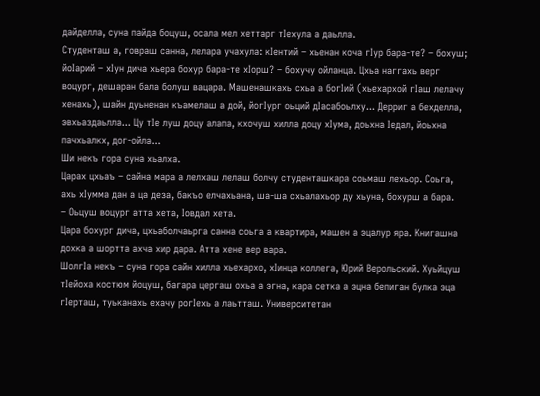дайделла, суна пайда боцуш, осала мел хеттарг тIехула а даьлла.
Студенташ а, говраш санна, лелара учахула: кIентий – хьенан коча гIур бара-те? – бохуш; йоIарий – хIун дича хьера бохур бара-те хIорш? – бохучу ойланца. Цхьа наггахь верг воцург, дешаран бала болуш вацара. Машенашкахь схьа а богIий (хьехархой гIаш лелачу хенахь), шайн дуьненан къамелаш а дой, йогIург оьций дIасабоьлху... Дерриг а бехделла, эвхьаздаьлла... Цу тIе луш доцу алапа, кхочуш хилла доцу хIума, доьхна Iедал, йоьхна пачхьалкх, дог-ойла...
Ши некъ гора суна хьалха.
Царах цхьаъ – сайна мара а лелхаш лелаш болчу студенташкара соьмаш лехьор. Соьга, ахь хIумма дан а ца деза, бакъо елчахьана, ша-ша схьалахьор ду хьуна, бохурш а бара.
– Оьцуш воцург атта хета, Iовдал хета.
Цара бохург дича, цхьаболчаьрга санна соьга а квартира, машен а эцалур яра. Книгашна дохка а шортта ахча хир дара. Атта хене вер вара.
ШолгIа некъ – суна гора сайн хилла хьехархо, хIинца коллега, Юрий Верольский. Хуьйцуш тIейоха костюм йоцуш, багара цергаш охьа а эгна, кара сетка а эцна бепиган булка эца гIерташ, туьканахь ехачу рогIехь а лаьтташ. Университетан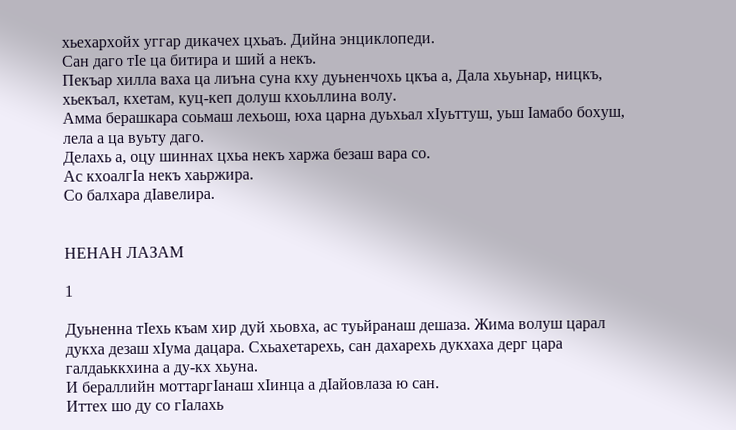хьехархойх уггар дикачех цхьаъ. Дийна энциклопеди.
Сан даго тIе ца битира и ший а некъ.
Пекъар хилла ваха ца лиъна суна кху дуьненчохь цкъа а, Дала хьуьнар, ницкъ, хьекъал, кхетам, куц-кеп долуш кхоьллина волу.
Амма берашкара соьмаш лехьош, юха царна дуьхьал хIуьттуш, уьш Iамабо бохуш, лела а ца вуьту даго.
Делахь а, оцу шиннах цхьа некъ харжа безаш вара со.
Ас кхоалгIа некъ хаьржира.
Со балхара дIавелира.


НЕНАН ЛАЗАМ

1

Дуьненна тIехь къам хир дуй хьовха, ас туьйранаш дешаза. Жима волуш царал дукха дезаш хIума дацара. Схьахетарехь, сан дахарехь дукхаха дерг цара галдаьккхина а ду-кх хьуна.
И бераллийн моттаргIанаш хIинца а дIайовлаза ю сан.
Иттех шо ду со гIалахь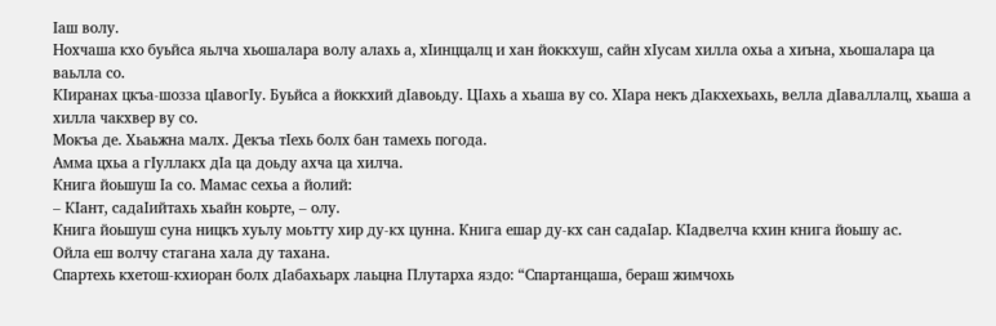Iаш волу.
Нохчаша кхо буьйса яьлча хьошалара волу алахь а, хIинццалц и хан йоккхуш, сайн хIусам хилла охьа а хиъна, хьошалара ца ваьлла со.
КIиранах цкъа-шозза цIавогIу. Буьйса а йоккхий дIавоьду. ЦIахь а хьаша ву со. ХIара некъ дIакхехьахь, велла дIаваллалц, хьаша а хилла чакхвер ву со.
Мокъа де. Хьаьжна малх. Декъа тIехь болх бан тамехь погода.
Амма цхьа а гIуллакх дIа ца доьду ахча ца хилча.
Книга йоьшуш Iа со. Мамас сехьа а йолий:
– КIант, садаIийтахь хьайн коьрте, – олу.
Книга йоьшуш суна ницкъ хуьлу моьтту хир ду-кх цунна. Книга ешар ду-кх сан садаIар. КIадвелча кхин книга йоьшу ас.
Ойла еш волчу стагана хала ду тахана.
Спартехь кхетош-кхиоран болх дIабахьарх лаьцна Плутарха яздо: “Спартанцаша, бераш жимчохь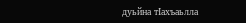дуьйна тIахъаьлла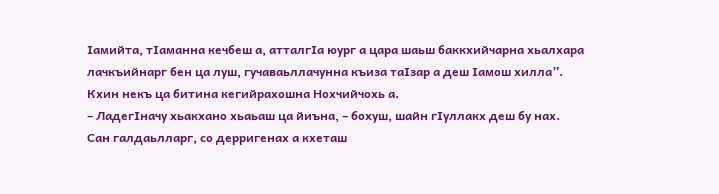Iамийта, тIаманна кечбеш а, атталгIа юург а цара шаьш баккхийчарна хьалхара лачкъийнарг бен ца луш, гучаваьллачунна къиза таIзар а деш Iамош хилла”.
Кхин некъ ца битина кегийрахошна Нохчийчохь а.
– ЛадегIначу хьакхано хьаьаш ца йиъна, – бохуш, шайн гIуллакх деш бу нах.
Сан галдаьлларг, со дерригенах а кхеташ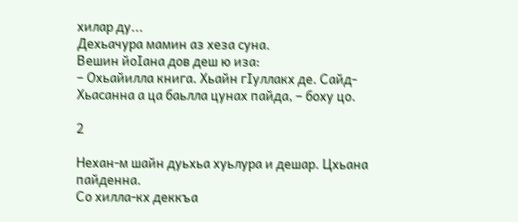хилар ду...
Дехьачура мамин аз хеза суна.
Вешин йоIана дов деш ю иза:
– Охьайилла книга. Хьайн гIуллакх де. Сайд-Хьасанна а ца баьлла цунах пайда, – боху цо.

2

Нехан-м шайн дуьхьа хуьлура и дешар. Цхьана пайденна.
Со хилла-кх деккъа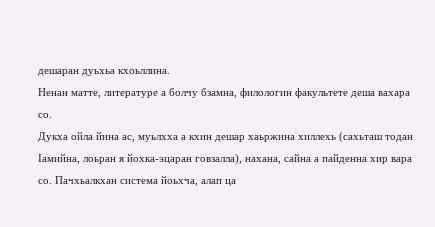дешаран дуьхьа кхоьллина.
Ненан матте, литературе а болчу бзамна, филологин факультете деша вахара со.
Дукха ойла йина ас, муьлхха а кхин дешар хаьржина хиллехь (сахьташ тодан Iамийна, лоьран я йохка-эцаран говзалла), нахана, сайна а пайденна хир вара со. Пачхьалкхан система йоьхча, алап ца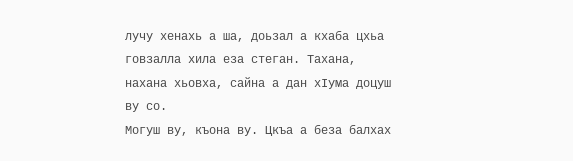лучу хенахь а ша, доьзал а кхаба цхьа говзалла хила еза стеган. Тахана, нахана хьовха, сайна а дан хIума доцуш ву со.
Могуш ву, къона ву. Цкъа а беза балхах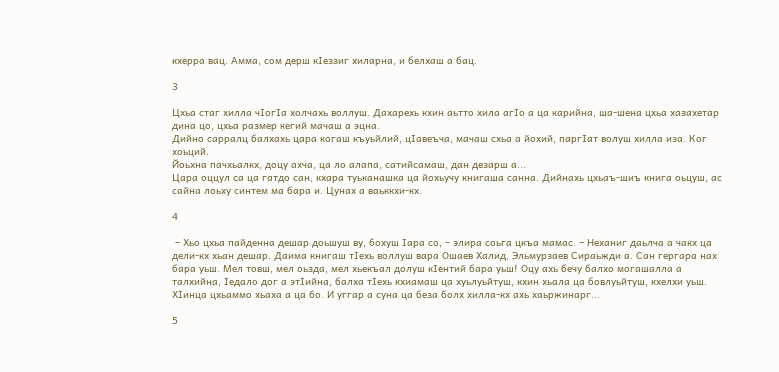кхерра вац. Амма, сом дерш кIеззиг хиларна, и белхаш а бац.

3

Цхьа стаг хилла чIогIа холчахь воллуш. Дахарехь кхин аьтто хила агIо а ца карийна, ша-шена цхьа хазахетар дина цо, цхьа размер кегий мачаш а эцна.
Дийно сарралц балхахь цара когаш къуьйлий, цIавеъча, мачаш схьа а йохий, паргIат волуш хилла иза. Ког хоьций.
Йоьхна пачхьалкх, доцу ахча, ца ло алапа, сатийсамаш, дан дезарш а...
Цара оццул са ца гатдо сан, кхара туьканашка ца йохьучу книгаша санна. Дийнахь цхьаъ-шиъ книга оьцуш, ас сайна лоьху синтем ма бара и. Цунах а ваьккхи-кх.

4

 – Хьо цхьа пайденна дешар доьшуш ву, бохуш Iара со, – элира соьга цкъа мамас. – Неханиг даьлча а чакх ца дели-кх хьан дешар. Даима книгаш тIехь воллуш вара Ошаев Халид, Эльмурзаев Сираьжди а. Сан гергара нах бара уьш. Мел товш, мел оьзда, мел хьекъал долуш кIентий бара уьш! Оцу ахь бечу балхо могашалла а талхийна, Iедало дог а этIийна, балха тIехь кхиамаш ца хуьлуьйтуш, кхин хьала ца бовлуьйтуш, кхелхи уьш. ХIинца цхьаммо хьаха а ца бо. И уггар а суна ца беза болх хилла-кх ахь хаьржинарг...

5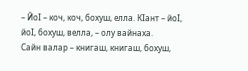– ЙоI – коч, коч, бохуш, елла. КIант – йоI, йоI, бохуш, велла, – олу вайнаха.
Сайн валар – книгаш, книгаш, бохуш,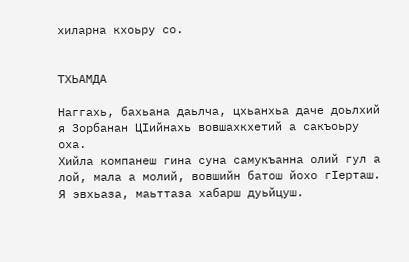хиларна кхоьру со.


ТХЬАМДА

Наггахь, бахьана даьлча, цхьанхьа даче доьлхий я Зорбанан ЦIийнахь вовшахкхетий а сакъоьру оха.
Хийла компанеш гина суна самукъанна олий гул а лой, мала а молий, вовшийн батош йохо гIерташ. Я эвхьаза, маьттаза хабарш дуьйцуш.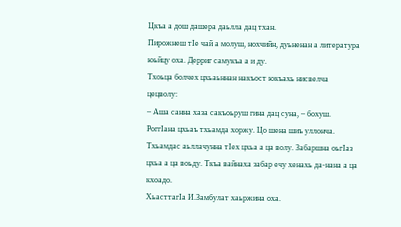Цкъа а дош дашера даьлла дац тхан.
Пирожнеш тIе чай а молуш, нохчийн, дуьненан а литература юьйцу оха. Дерриг самукъа а и ду.
Тхоьца болчех цхьаьннан накъост юкъахь нисвелча цецволу:
– Аша санна хаза сакъоьруш гина дац суна, – бохуш.
РоггIана цхьаъ тхьамда хоржу. Цо шена шиъ уллонча. Тхьамдас аьллачунна тIех цхьа а ца волу. Забаршна оьгIаз цхьа а ца воьду. Ткъа вайнаха забар ечу хенахь да-нана а ца кхоадо.
ХьасттагIа И.Замбулат хаьржина оха.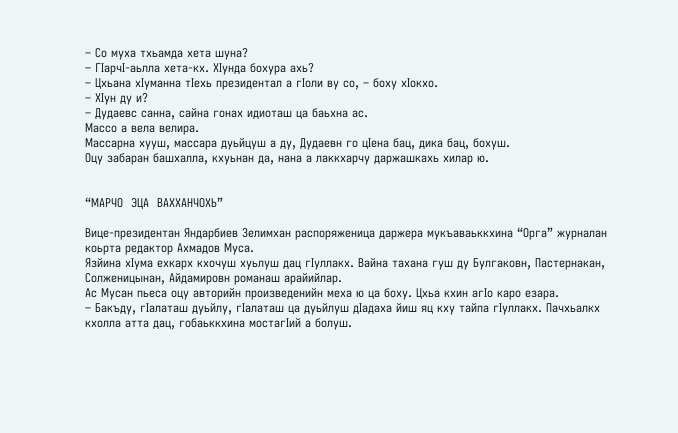– Со муха тхьамда хета шуна?
– ГIарчI-аьлла хета-кх. ХIунда бохура ахь?
– Цхьана хIуманна тIехь президентал а гIоли ву со, – боху хIокхо.
– ХIун ду и?
– Дудаевс санна, сайна гонах идиоташ ца баьхна ас.
Массо а вела велира.
Массарна хууш, массара дуьйцуш а ду, Дудаевн го цIена бац, дика бац, бохуш.
Оцу забаран башхалла, кхуьнан да, нана а лаккхарчу даржашкахь хилар ю.


“МАРЧО  ЭЦА  ВАХХАНЧОХЬ”

Вице-президентан Яндарбиев Зелимхан распоряженица даржера мукъаваьккхина “Орга” журналан коьрта редактор Ахмадов Муса.
Язйина хIума ехкарх кхочуш хуьлуш дац гIуллакх. Вайна тахана гуш ду Булгаковн, Пастернакан, Солженицынан, Айдамировн романаш арайийлар.
Ас Мусан пьеса оцу авторийн произведенийн меха ю ца боху. Цхьа кхин агIо каро езара.
– Бакъду, гIалаташ дуьйлу, гIалаташ ца дуьйлуш дIадаха йиш яц кху тайпа гIуллакх. Пачхьалкх кхолла атта дац, гобаьккхина мостагIий а болуш.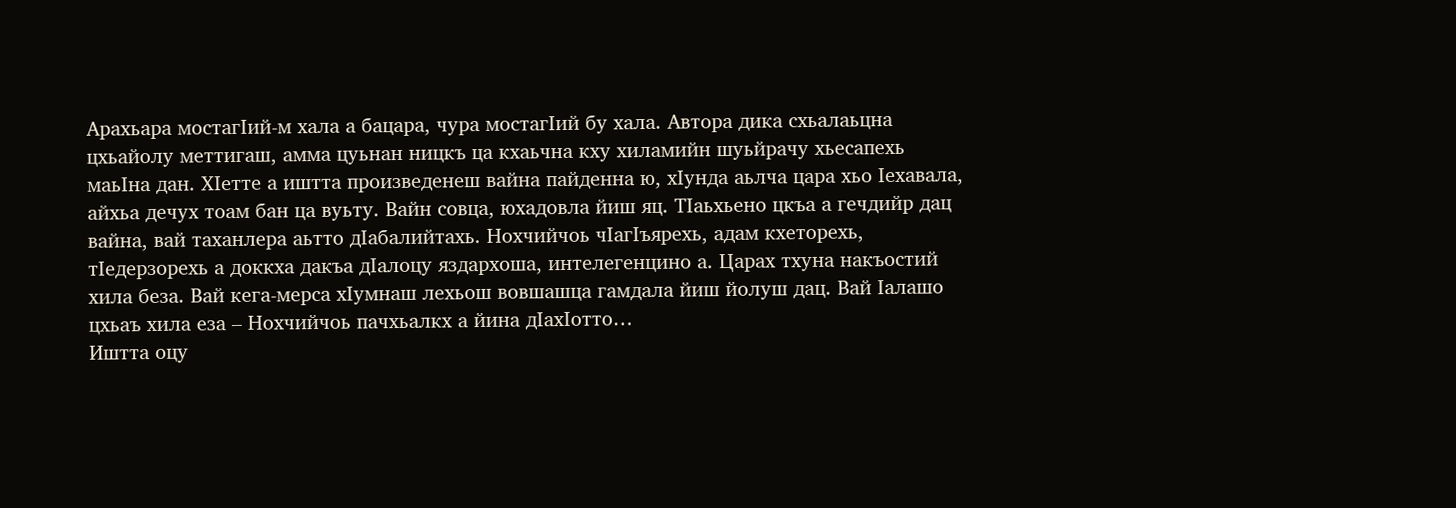Арахьара мостагIий-м хала а бацара, чура мостагIий бу хала. Автора дика схьалаьцна цхьайолу меттигаш, амма цуьнан ницкъ ца кхаьчна кху хиламийн шуьйрачу хьесапехь маьIна дан. ХIетте а иштта произведенеш вайна пайденна ю, хIунда аьлча цара хьо Iехавала, айхьа дечух тоам бан ца вуьту. Вайн совца, юхадовла йиш яц. ТIаьхьено цкъа а гечдийр дац вайна, вай таханлера аьтто дIабалийтахь. Нохчийчоь чIагIъярехь, адам кхеторехь, тIедерзорехь а доккха дакъа дIалоцу яздархоша, интелегенцино а. Царах тхуна накъостий хила беза. Вай кега-мерса хIумнаш лехьош вовшашца гамдала йиш йолуш дац. Вай Iалашо цхьаъ хила еза – Нохчийчоь пачхьалкх а йина дIахIотто…
Иштта оцу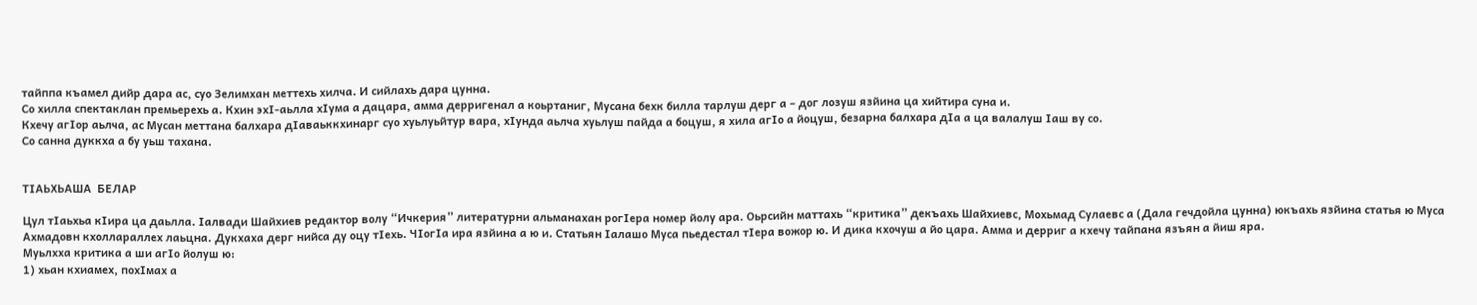тайппа къамел дийр дара ас, суо Зелимхан меттехь хилча. И сийлахь дара цунна.
Со хилла спектаклан премьерехь а. Кхин эхI-аьлла хIума а дацара, амма дерригенал а коьртаниг, Мусана бехк билла тарлуш дерг а – дог лозуш язйина ца хийтира суна и.
Кхечу агIор аьлча, ас Мусан меттана балхара дIаваьккхинарг суо хуьлуьйтур вара, хIунда аьлча хуьлуш пайда а боцуш, я хила агIо а йоцуш, безарна балхара дIа а ца валалуш Iаш ву со.
Со санна дуккха а бу уьш тахана.


ТIАЬХЬАША  БЕЛАР

Цул тIаьхьа кIира ца даьлла. Iалвади Шайхиев редактор волу “Ичкерия” литературни альманахан рогIера номер йолу ара. Оьрсийн маттахь “критика” декъахь Шайхиевс, Мохьмад Сулаевс а (Дала гечдойла цунна) юкъахь язйина статья ю Муса Ахмадовн кхоллараллех лаьцна. Дукхаха дерг нийса ду оцу тIехь. ЧIогIа ира язйина а ю и. Статьян Iалашо Муса пьедестал тIера вожор ю. И дика кхочуш а йо цара. Амма и дерриг а кхечу тайпана язъян а йиш яра.
Муьлхха критика а ши агIо йолуш ю:
1) хьан кхиамех, похIмах а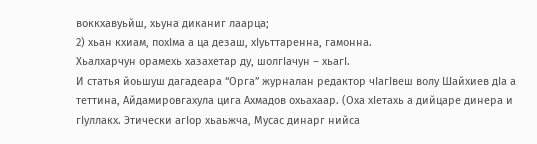воккхавуьйш, хьуна диканиг лаарца;
2) хьан кхиам, похIма а ца дезаш, хIуьттаренна, гамонна.
Хьалхарчун орамехь хазахетар ду, шолгIачун – хьагI.
И статья йоьшуш дагадеара “Орга” журналан редактор чIагIвеш волу Шайхиев дIа а теттина, Айдамировгахула цига Ахмадов охьахаар. (Оха хIетахь а дийцаре динера и гIуллакх. Этически агIор хьаьжча, Мусас динарг нийса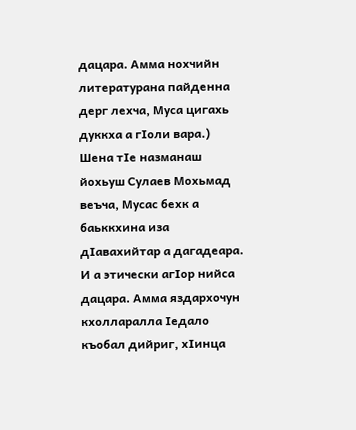дацара. Амма нохчийн литературана пайденна дерг лехча, Муса цигахь дуккха а гIоли вара.) Шена тIе назманаш йохьуш Сулаев Мохьмад веъча, Мусас бехк а баьккхина иза дIавахийтар а дагадеара. И а этически агIор нийса дацара. Амма яздархочун кхолларалла Iедало къобал дийриг, хIинца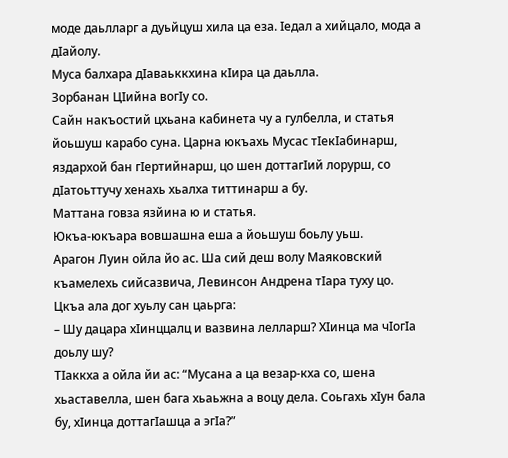моде даьлларг а дуьйцуш хила ца еза. Iедал а хийцало, мода а дIайолу.
Муса балхара дIаваьккхина кIира ца даьлла.
Зорбанан ЦIийна вогIу со.
Сайн накъостий цхьана кабинета чу а гулбелла, и статья йоьшуш карабо суна. Царна юкъахь Мусас тIекIабинарш, яздархой бан гIертийнарш, цо шен доттагIий лорурш, со дIатоьттучу хенахь хьалха титтинарш а бу.
Маттана говза язйина ю и статья.
Юкъа-юкъара вовшашна еша а йоьшуш боьлу уьш.
Арагон Луин ойла йо ас. Ша сий деш волу Маяковский къамелехь сийсазвича, Левинсон Андрена тIара туху цо.
Цкъа ала дог хуьлу сан цаьрга:
– Шу дацара хIинццалц и вазвина лелларш? ХIинца ма чIогIа доьлу шу?
ТIаккха а ойла йи ас: “Мусана а ца везар-кха со, шена хьаставелла, шен бага хьаьжна а воцу дела. Соьгахь хIун бала бу, хIинца доттагIашца а эгIа?”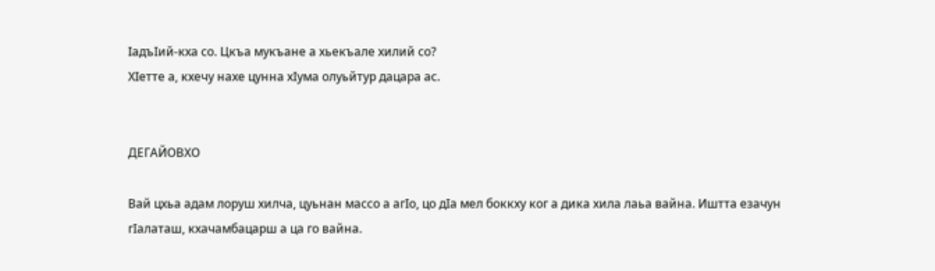IадъIий-кха со. Цкъа мукъане а хьекъале хилий со?
ХIетте а, кхечу нахе цунна хIума олуьйтур дацара ас.


ДЕГАЙОВХО

Вай цхьа адам лоруш хилча, цуьнан массо а агIо, цо дIа мел боккху ког а дика хила лаьа вайна. Иштта езачун гIалаташ, кхачамбацарш а ца го вайна.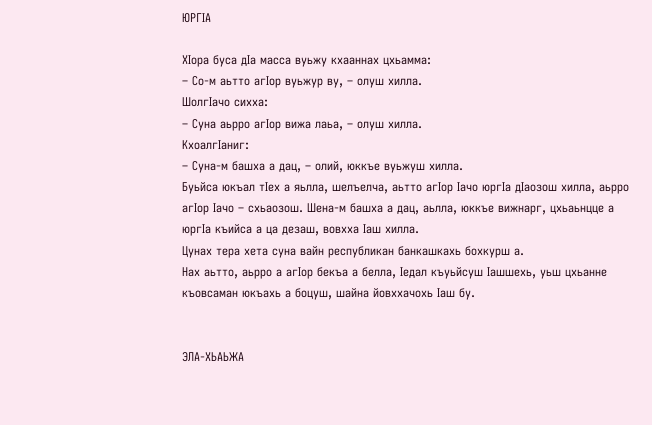ЮРГIА

ХIора буса дIа масса вуьжу кхааннах цхьамма:
– Со-м аьтто агIор вуьжур ву, – олуш хилла.
ШолгIачо сихха:
– Суна аьрро агIор вижа лаьа, – олуш хилла.
КхоалгIаниг:
– Суна-м башха а дац, – олий, юккъе вуьжуш хилла.
Буьйса юкъал тIех а яьлла, шелъелча, аьтто агIор Iачо юргIа дIаозош хилла, аьрро агIор Iачо – схьаозош. Шена-м башха а дац, аьлла, юккъе вижнарг, цхьаьнцце а юргIа къийса а ца дезаш, вовхха Iаш хилла.
Цунах тера хета суна вайн республикан банкашкахь бохкурш а.
Нах аьтто, аьрро а агIор бекъа а белла, Iедал къуьйсуш Iашшехь, уьш цхьанне къовсаман юкъахь а боцуш, шайна йовххачохь Iаш бу.


ЭЛА-ХЬАЬЖА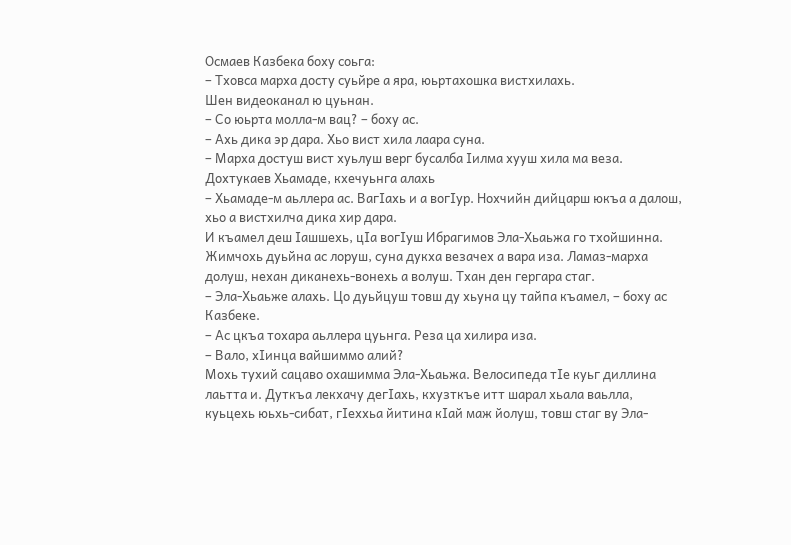Осмаев Казбека боху соьга:
– Тховса марха досту суьйре а яра, юьртахошка вистхилахь.
Шен видеоканал ю цуьнан.
– Со юьрта молла-м вац? – боху ас.
– Ахь дика эр дара. Хьо вист хила лаара суна.
– Марха достуш вист хуьлуш верг бусалба Iилма хууш хила ма веза. Дохтукаев Хьамаде, кхечуьнга алахь
– Хьамаде-м аьллера ас. ВагIахь и а вогIур. Нохчийн дийцарш юкъа а далош, хьо а вистхилча дика хир дара.
И къамел деш Iашшехь, цIа вогIуш Ибрагимов Эла-Хьаьжа го тхойшинна. Жимчохь дуьйна ас лоруш, суна дукха везачех а вара иза. Ламаз-марха долуш, нехан диканехь-вонехь а волуш. Тхан ден гергара стаг.
– Эла-Хьаьже алахь. Цо дуьйцуш товш ду хьуна цу тайпа къамел, – боху ас Казбеке.
– Ас цкъа тохара аьллера цуьнга. Реза ца хилира иза.
– Вало, хIинца вайшиммо алий?
Мохь тухий сацаво охашимма Эла-Хьаьжа. Велосипеда тIе куьг диллина лаьтта и. Дуткъа лекхачу дегIахь, кхузткъе итт шарал хьала ваьлла, куьцехь юьхь-сибат, гIеххьа йитина кIай маж йолуш, товш стаг ву Эла-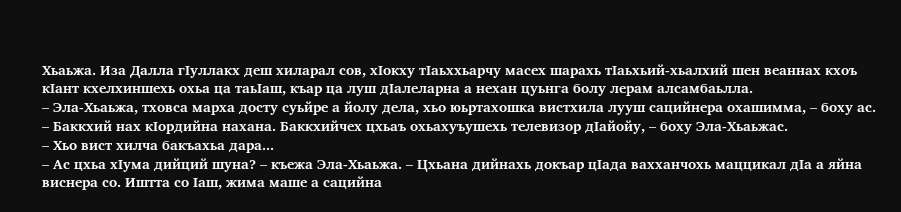Хьаьжа. Иза Далла гIуллакх деш хиларал сов, хIокху тIаьххьарчу масех шарахь тIаьхьий-хьалхий шен веаннах кхоъ кIант кхелхиншехь охьа ца таьIаш, къар ца луш дIалеларна а нехан цуьнга болу лерам алсамбаьлла.
– Эла-Хьаьжа, тховса марха досту суьйре а йолу дела, хьо юьртахошка вистхила лууш сацийнера охашимма, – боху ас.
– Баккхий нах кIордийна нахана. Баккхийчех цхьаъ охьахуъушехь телевизор дIайойу, – боху Эла-Хьаьжас.
– Хьо вист хилча бакъахьа дара...
– Ас цхьа хIума дийций шуна? – къежа Эла-Хьаьжа. – Цхьана дийнахь докъар цIада вахханчохь маццикал дIа а яйна виснера со. Иштта со Iаш, жима маше а сацийна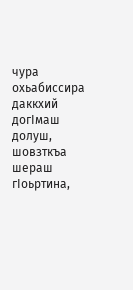чура охьабиссира даккхий догIмаш долуш, шовзткъа шераш гIоьртина,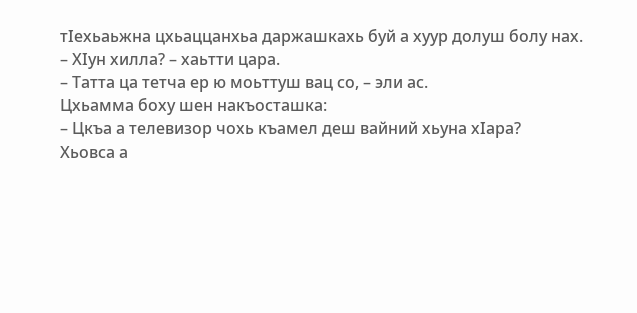тIехьаьжна цхьаццанхьа даржашкахь буй а хуур долуш болу нах.
– ХIун хилла? – хаьтти цара.
– Татта ца тетча ер ю моьттуш вац со, – эли ас.
Цхьамма боху шен накъосташка:
– Цкъа а телевизор чохь къамел деш вайний хьуна хIара?
Хьовса а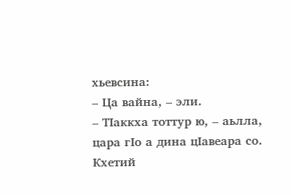хьевсина:
– Ца вайна, – эли.
– ТIаккха тоттур ю, – аьлла, цара гIо а дина цIавеара со.
Кхетий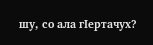шу, со ала гIертачух?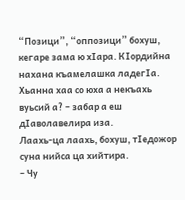“Позици”, “оппозици” бохуш, кегаре зама ю хIара. КIордийна нахана къамелашка ладегIа. Хьанна хаа со юха а некъахь вуьсий а? – забар а еш дIаволавелира иза.
Лаахь-ца лаахь, бохуш, тIедожор суна нийса ца хийтира.
– Чу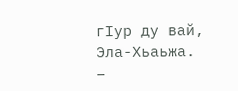гIур ду вай, Эла-Хьаьжа.
–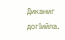Диканиг догIийла.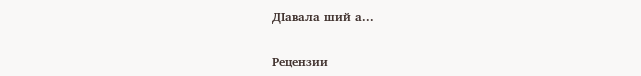ДIавала ший а...


Рецензии